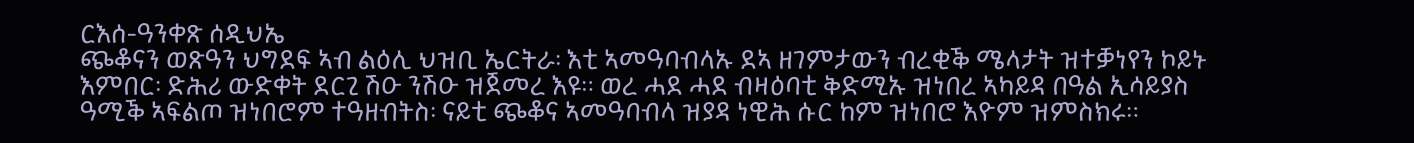ርእሰ-ዓንቀጽ ሰዲህኤ
ጭቆናን ወጽዓን ህግደፍ ኣብ ልዕሊ ህዝቢ ኤርትራ፡ እቲ ኣመዓባብላኡ ደኣ ዘገምታውን ብረቂቕ ሜላታት ዝተቓነየን ኮይኑ እምበር፡ ድሕሪ ውድቀት ደርጊ ሽዑ ንሽዑ ዝጀመረ እዩ። ወረ ሓደ ሓደ ብዛዕባቲ ቅድሚኡ ዝነበረ ኣካይዳ በዓል ኢሳይያስ ዓሚቕ ኣፍልጦ ዝነበሮም ተዓዘብትስ፡ ናይቲ ጭቆና ኣመዓባብላ ዝያዳ ነዊሕ ሱር ከም ዝነበሮ እዮም ዝምስክሩ።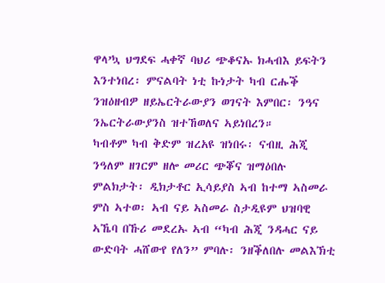ዋላ’ኳ ህግደፍ ሓቀኛ ባህሪ ጭቆናኡ ክሓብእ ይፍትን እንተነበረ፡ ምናልባት ነቲ ኩነታት ካብ ርሑቕ ንዝዕዘብዎ ዘይኤርትራውያን ወገናት እምበር፡ ንዓና ንኤርትራውያንስ ዝተኸወለና ኣይነበረን።
ካብቶም ካብ ቅድም ዝረአዩ ዝነበሩ፡ ናብዚ ሕጂ ንዓለም ዘገርም ዘሎ መሪር ጭቖና ዝማዕበሉ ምልክታት፡ ዲክታቶር ኢሳይያስ ኣብ ከተማ ኣስመራ ምስ ኣተወ፡ ኣብ ናይ ኣስመራ ስታዲዩም ህዝባዊ ኣኼባ በኹሪ መደረኡ ኣብ “ካብ ሕጂ ንዳሓር ናይ ውድባት ሓሸውየ የለን” ምባሉ፡ ንዘቕለበሉ መልእኽቲ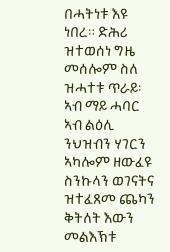በሓትነቱ እዩ ነበረ። ድሕሪ ዝተወሰነ ግዜ መሰሎም ስለ ዝሓተቱ ጥራይ፡ ኣብ ማይ ሓባር ኣብ ልዕሊ ንህዝብን ሃገርን ኣካሎም ዘውፈዩ ስንኩላን ወገናትና ዝተፈጸመ ጨካን ቅትለት እውን መልእኽቱ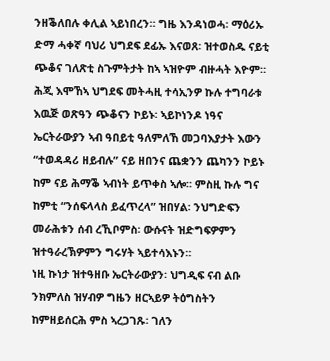ንዘቕለበሉ ቀሊል ኣይነበረን። ግዜ እንዳነወሓ፡ ማዕሪኡ ድማ ሓቀኛ ባህሪ ህግደፍ ደፊኡ እናወጸ፡ ዝተወስዱ ናይቲ ጭቆና ገለጽቲ ስጉምትታት ከኣ ኣዝዮም ብዙሓት እዮም። ሕጂ እሞኸኣ ህግደፍ መትሓዚ ተሳኢንዎ ኩሉ ተግባራቱ እዉጅ ወጽዓን ጭቆናን ኮይኑ፡ ኣይኮነንዶ ነዓና ኤርትራውያን ኣብ ዓበይቲ ዓለምለኸ መጋባእያታት እውን “ተወዳዳሪ ዘይብሉ” ናይ ዘበንና ጨቋንን ጨካንን ኮይኑ ከም ናይ ሕማቕ ኣብነት ይጥቀስ ኣሎ። ምስዚ ኩሉ ግና ከምቲ “ንሰፍላላስ ይፈጥረላ” ዝበሃል፡ ንህግድፍን መራሕቱን ሰብ ረኺቦምስ፡ ውሱናት ዝድግፍዎምን ዝተዓራረኽዎምን ግሩሃት ኣይተሳእኑን።
ነዚ ኩነታ ዝተዓዘቡ ኤርትራውያን፡ ህግዲፍ ናብ ልቡ ንክምለስ ዝሃብዎ ግዜን ዘርኣይዎ ትዕግስትን ከምዘይሰርሕ ምስ ኣረጋገጹ፡ ገለን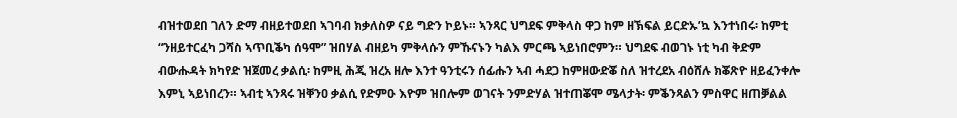ብዝተወደበ ገለን ድማ ብዘይተወደበ ኣገባብ ክቃለስዎ ናይ ግድን ኮይኑ። ኣንጻር ህግደፍ ምቅላስ ዋጋ ከም ዘኽፍል ይርድኡ’ኳ እንተነበሩ፡ ከምቲ “ንዘይተርፈካ ጋሻስ ኣጥቢቕካ ሰዓሞ” ዝበሃል ብዘይካ ምቅላሱን ምኹናኑን ካልእ ምርጫ ኣይነበሮምን። ህግደፍ ብወገኑ ነቲ ካብ ቅድም ብውሑዳት ክካየድ ዝጀመረ ቃልሲ፡ ከምዚ ሕጂ ዝረአ ዘሎ እንተ ዓንቲሩን ሰፊሑን ኣብ ሓደጋ ከምዘውድቖ ስለ ዝተረደአ ብዕሸሉ ክቖጽዮ ዘይፈንቀሎ እምኒ ኣይነበረን። ኣብቲ ኣንጻሩ ዝቐንዐ ቃልሲ የድምዑ እዮም ዝበሎም ወገናት ንምድሃል ዝተጠቖሞ ሜላታት፡ ምቕንጻልን ምስዋር ዘጠቓልል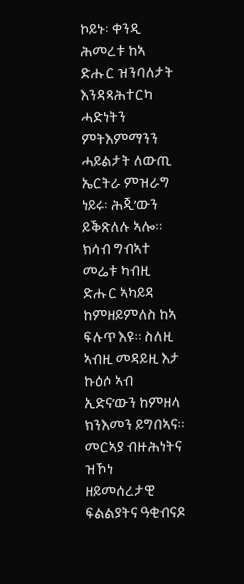ኮይኑ፡ ቀንዲ ሕመረቱ ከኣ ድሑር ዝንባለታት እንዳጻሕተርካ ሓድነትን ምትእምማንን ሓይልታት ለውጢ ኤርትራ ምዝራግ ነይሩ፡ ሕጂ’ውን ይቕጽለሉ ኣሎ። ክሳብ ግብኣተ መሬቱ ካብዚ ድሑር ኣካይዳ ከምዘይምለስ ከኣ ፍሉጥ እዩ። ስለዚ ኣብዚ መዳይዚ እታ ኩዕሶ ኣብ ኢድና’ውን ከምዘላ ክንእመን ይግበኣና። መርኣያ ብዙሕነትና ዝኾነ ዘይመሰረታዊ ፍልልያትና ዓቂብናዶ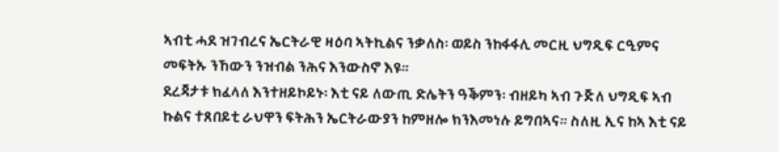ኣብቲ ሓደ ዝገብረና ኤርትራዊ ዛዕባ ኣትኪልና ንቃለስ፡ ወይስ ንከፋፋሊ መርዚ ህግዲፍ ርዒምና መፍትኡ ንኸውን ንዝብል ንሕና እንውስኖ እዩ።
ደረጃታቱ ክፈላለ እንተዘይኮይኑ፡ እቲ ናይ ለውጢ ድሌትን ዓቕምን፡ ብዘይካ ኣብ ጉጅለ ህግዲፍ ኣብ ኩልና ተጸበይቲ ራህዋን ፍትሕን ኤርትራውያን ከምዘሎ ክንእመነሉ ይግበኣና። ስለዚ ኢና ከኣ እቲ ናይ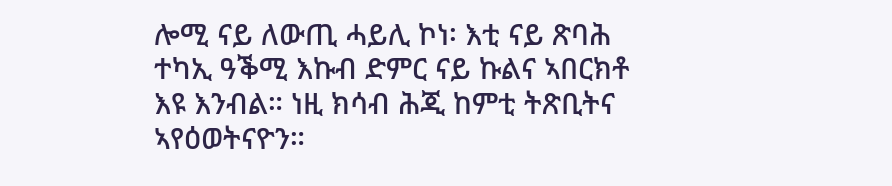ሎሚ ናይ ለውጢ ሓይሊ ኮነ፡ እቲ ናይ ጽባሕ ተካኢ ዓቕሚ እኩብ ድምር ናይ ኩልና ኣበርክቶ እዩ እንብል። ነዚ ክሳብ ሕጂ ከምቲ ትጽቢትና ኣየዕወትናዮን።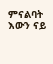ምናልባት እውን ናይ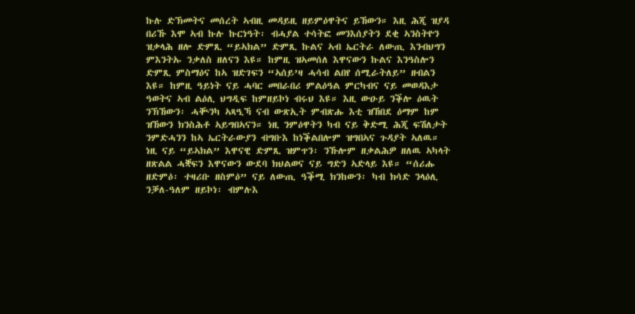ኩሉ ድኽመትና መሰረት ኣብዚ መዳይዚ ዘይምዕዋትና ይኸውን። እዚ ሕጂ ዝያዳ በሪኹ እሞ ኣብ ኩሉ ኩርነዓት፡ ብሓያል ተሳትፎ መንእሰያትን ደቂ ኣንስትዮን ዝቃላሕ ዘሎ ድምጺ “ይኣክል” ድምጺ ኩልና ኣብ ኤርትራ ለውጢ እንብህግን ምእንትኡ ንቃለስ ዘለናን እዩ። ከምዚ ዝኣመሰለ እዋናውን ኩልና እንዓስሎን ድምጺ ምስማዕና ከኣ ዝድገፍን “ኣሰይ’ዛ ሓሳብ ልበየ ሰሚራትለይ” ዘብልን እዩ። ከምዚ ዓይነት ናይ ሓባር መበራበሪ ምልዕዓል ምርካብና ናይ መወዳእታ ዓወትና ኣብ ልዕሊ ህግዲፍ ከምዘይኮነ ብሩህ እዩ። እዚ ውዑይ ንቕሎ ዕዉት ንኽኸውን፡ ሓቚንካ ኣጻዒኻ ናብ ውጽኢት ምብጽሑ እቲ ዝኸበደ ዕማም ከም ዝኸውን ክንስሕቶ ኣይግበኣናን። ነዚ ንምዕዋትን ካብ ናይ ቅድሚ ሕጂ ፍሽለታት ንምድሓንን ከኣ ኤርትራውያን ብግቡእ ከነቕልበሎም ዝግበኣና ጉዳያት ኣለዉ።
ነዚ ናይ “ይኣክል” እዋናዊ ድምጺ ዝምጥን፡ ንኹሎም ዘቃልሕዎ ዘለዉ ኣካላት ዘጽልል ሓቛፍን እዋናውን ውደባ ክህልወና ናይ ግድን ኣድላይ እዩ። “ሰሪሑ ዘድምዕ፡ ተዛሪቡ ዘስምዕ” ናይ ለውጢ ዓቕሚ ክንከውን፡ ካብ ክሳድ ንላዕሊ ንቓለ-ዓለም ዘይኮነ፡ ብምሉእ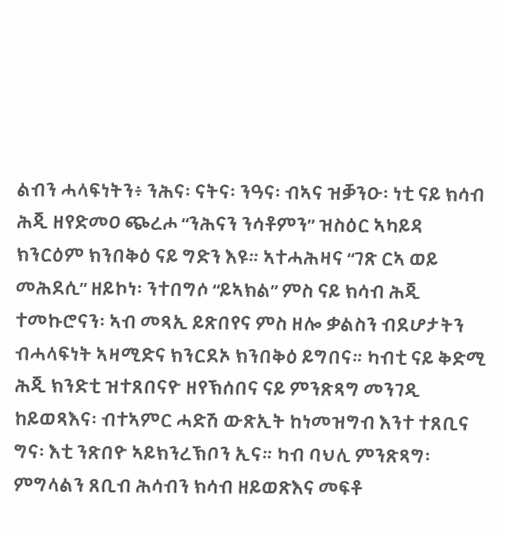ልብን ሓላፍነትን፥ ንሕና፡ ናትና፡ ንዓና፡ ብኣና ዝቓንዑ፡ ነቲ ናይ ክሳብ ሕጂ ዘየድመዐ ጭረሖ “ንሕናን ንሳቶምን” ዝስዕር ኣካይዳ ክንርዕም ክንበቅዕ ናይ ግድን እዩ። ኣተሓሕዛና “ገጽ ርኣ ወይ መሕደሲ” ዘይኮነ፡ ንተበግሶ “ይኣክል” ምስ ናይ ክሳብ ሕጂ ተመኩሮናን፡ ኣብ መጻኢ ይጽበየና ምስ ዘሎ ቃልስን ብደሆታትን ብሓላፍነት ኣዛሚድና ክንርደኦ ክንበቅዕ ይግበና። ካብቲ ናይ ቅድሚ ሕጂ ክንድቲ ዝተጸበናዮ ዘየኽሰበና ናይ ምንጽጻግ መንገዲ ከይወጻእና፡ ብተኣምር ሓድሽ ውጽኢት ከነመዝግብ እንተ ተጸቢና ግና፡ እቲ ንጽበዮ ኣይክንረኽቦን ኢና። ካብ ባህሊ ምንጽጻግ፡ ምግላልን ጸቢብ ሕሳብን ክሳብ ዘይወጽእና መፍቶ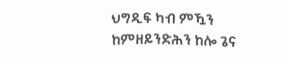ህግዲፍ ካብ ምዃን ከምዘይንድሕን ከሎ ጌና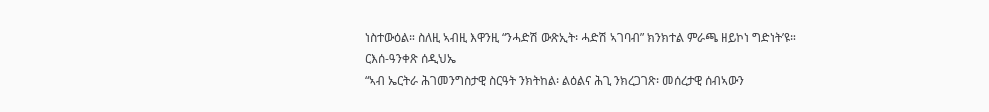ነስተውዕል። ስለዚ ኣብዚ እዋንዚ “ንሓድሽ ውጽኢት፡ ሓድሽ ኣገባብ” ክንክተል ምራጫ ዘይኮነ ግድነት’ዩ።
ርእሰ-ዓንቀጽ ሰዲህኤ
“ኣብ ኤርትራ ሕገመንግስታዊ ስርዓት ንክትከል፡ ልዕልና ሕጊ ንክረጋገጽ፡ መሰረታዊ ሰብኣውን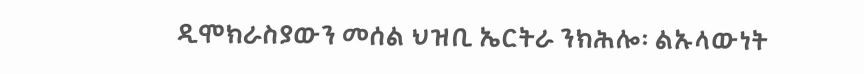ዲሞክራስያውን መሰል ህዝቢ ኤርትራ ንክሕሎ፡ ልኡላውነት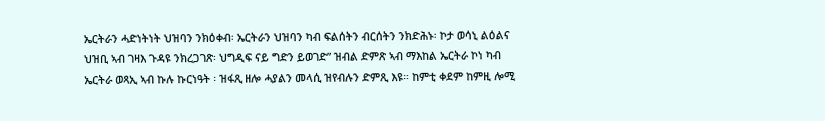ኤርትራን ሓድነትነት ህዝባን ንክዕቀብ፡ ኤርትራን ህዝባን ካብ ፍልሰትን ብርሰትን ንክድሕኑ፡ ኮታ ወሳኒ ልዕልና ህዝቢ ኣብ ገዛእ ጉዳዩ ንክረጋገጽ፡ ህግዲፍ ናይ ግድን ይወገድ” ዝብል ድምጽ ኣብ ማእከል ኤርትራ ኮነ ካብ ኤርትራ ወጻኢ ኣብ ኩሉ ኩርነዓት ፡ ዝፋጺ ዘሎ ሓያልን መላሲ ዝየብሉን ድምጺ እዩ። ከምቲ ቀደም ከምዚ ሎሚ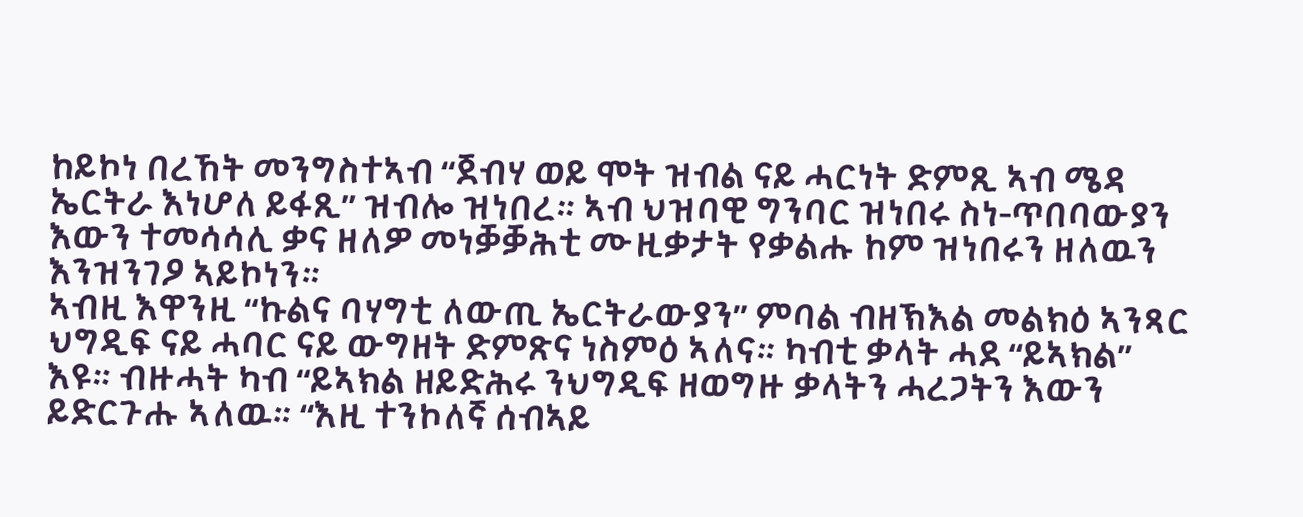ከይኮነ በረኸት መንግስተኣብ “ጀብሃ ወይ ሞት ዝብል ናይ ሓርነት ድምጺ ኣብ ሜዳ ኤርትራ እነሆለ ይፋጺ” ዝብሎ ዝነበረ። ኣብ ህዝባዊ ግንባር ዝነበሩ ስነ-ጥበባውያን እውን ተመሳሳሊ ቃና ዘለዎ መነቓቓሕቲ ሙዚቃታት የቃልሑ ከም ዝነበሩን ዘለዉን እንዝንገዖ ኣይኮነን።
ኣብዚ እዋንዚ “ኩልና ባሃግቲ ለውጢ ኤርትራውያን” ምባል ብዘኽእል መልክዕ ኣንጻር ህግዲፍ ናይ ሓባር ናይ ውግዘት ድምጽና ነስምዕ ኣለና። ካብቲ ቃላት ሓደ “ይኣክል” እዩ። ብዙሓት ካብ “ይኣክል ዘይድሕሩ ንህግዲፍ ዘወግዙ ቃላትን ሓረጋትን እውን ይድርጉሑ ኣለዉ። “እዚ ተንኮለኛ ሰብኣይ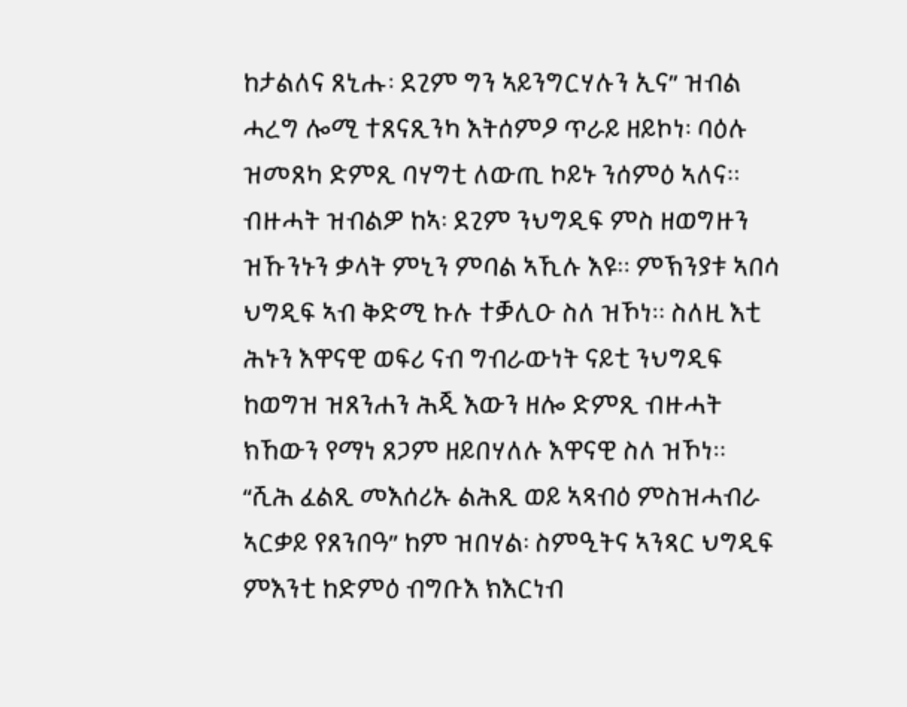ከታልለና ጸኒሑ፡ ደጊም ግን ኣይንግርሃሉን ኢና” ዝብል ሓረግ ሎሚ ተጸናጺንካ እትሰምዖ ጥራይ ዘይኮነ፡ ባዕሉ ዝመጸካ ድምጺ ባሃግቲ ለውጢ ኮይኑ ንሰምዕ ኣለና። ብዙሓት ዝብልዎ ከኣ፡ ደጊም ንህግዲፍ ምስ ዘወግዙን ዝኹንኑን ቃላት ምኒን ምባል ኣኺሉ እዩ። ምኽንያቱ ኣበሳ ህግዲፍ ኣብ ቅድሚ ኩሉ ተቓሊዑ ስለ ዝኾነ። ስለዚ እቲ ሕኑን እዋናዊ ወፍሪ ናብ ግብራውነት ናይቲ ንህግዲፍ ከወግዝ ዝጸንሐን ሕጂ እውን ዘሎ ድምጺ ብዙሓት ክኸውን የማነ ጸጋም ዘይበሃለሉ እዋናዊ ስለ ዝኾነ።
“ሺሕ ፈልጺ መእሰሪኡ ልሕጺ ወይ ኣጻብዕ ምስዝሓብራ ኣርቃይ የጸንበዓ” ከም ዝበሃል፡ ስምዒትና ኣንጻር ህግዲፍ ምእንቲ ከድምዕ ብግቡእ ክእርነብ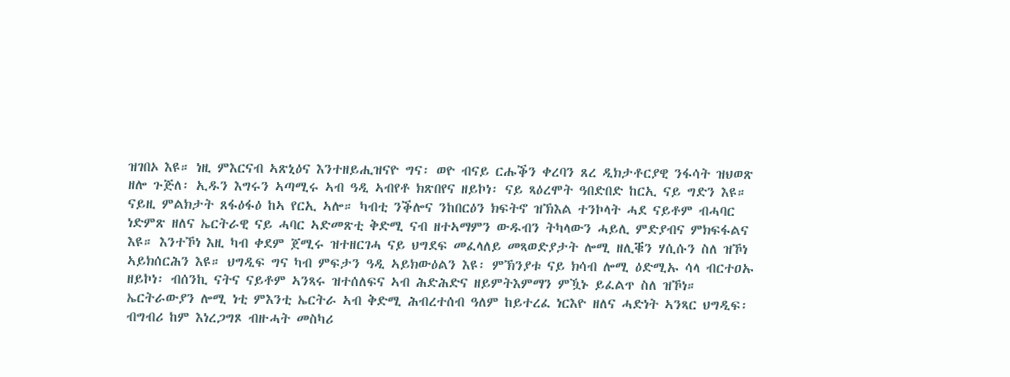ዝገበኦ እዩ። ነዚ ምእርናብ ኣጽኒዕና እንተዘይሒዝናዮ ግና፡ ወዮ ብናይ ርሑቕን ቀረባን ጸረ ዲክታቶርያዊ ንፋሳት ዝህወጽ ዘሎ ጉጅለ፡ ኢዱን እግሩን ኣጣሚሩ ኣብ ዓዲ ኣብየቶ ክጽበየና ዘይኮነ፡ ናይ ጻዕረሞት ዓበድበድ ከርኢ ናይ ግድን እዩ። ናይዚ ምልክታት ጸፋዕፋዕ ከኣ የርኢ ኣሎ። ካብቲ ንቕሎና ንከበርዕን ክፍትኖ ዝኽእል ተንኮላት ሓደ ናይቶም ብሓባር ነድምጽ ዘለና ኤርትራዊ ናይ ሓባር ኣድመጽቲ ቅድሚ ናብ ዘተኣማምን ውዱብን ትካላውን ሓይሊ ምድያብና ምክፍፋልና እዩ። እንተኾነ እዚ ካብ ቀደም ጀሚሩ ዝተዘርገሓ ናይ ህግደፍ መፈላለይ መጻወድያታት ሎሚ ዘሊቑን ሃሲሱን ስለ ዝኾነ ኣይክሰርሕን እዩ። ህግዲፍ ግና ካብ ምፍታን ዓዲ ኣይክውዕልን እዩ፡ ምኽንያቱ ናይ ክሳብ ሎሚ ዕድሚኡ ሳላ ብርተዐኡ ዘይኮነ፡ ብሰንኪ ናትና ናይቶም ኣንጻሩ ዝተሰለፍና ኣብ ሕድሕድና ዘይምትእምማን ምዃኑ ይፈልጥ ስለ ዝኾነ። ኤርትራውያን ሎሚ ነቲ ምእንቲ ኤርትራ ኣብ ቅድሚ ሕብረተሰብ ዓለም ከይተረፈ ነርእዮ ዘለና ሓድነት ኣንጻር ህግዲፍ፡ ብግብሪ ከም እነረጋግጾ ብዙሓት መስካሪ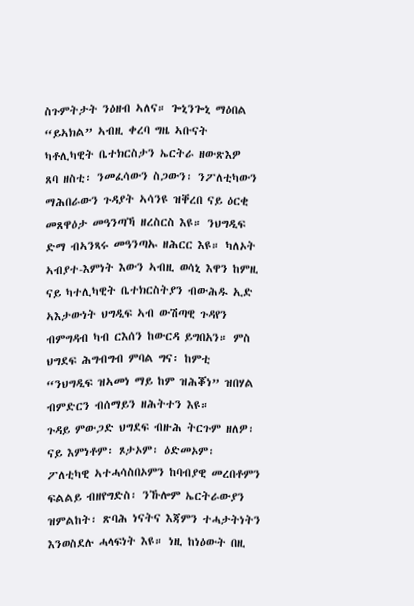ስጉምትታት ንዕዘብ ኣለና። ጐኒንጐኒ ማዕበል “ይኣክል” ኣብዚ ቀረባ ግዜ ኣቡናት ካቶሊካዊት ቤተክርስታን ኤርትራ ዘውጽእዎ ጸባ ዘስቲ፡ ንመፈሳውን ስጋውን፡ ንፖለቲካውን ማሕበራውን ጉዳያት ኣሳንዩ ዝቐረበ ናይ ዕርቂ መጸዋዕታ መዓንጣኻ ዘረስርስ እዩ። ንህግዲፍ ድማ ብኣንጻሩ መዓንጣኡ ዘሕርር እዩ። ካለኦት ኣብያተ-እምነት እውን ኣብዚ ወሳኒ እዋን ከምዚ ናይ ካተሊካዊት ቤተክርስትያን ብውሕዱ ኢድ ኣእታውነት ህግዲፍ ኣብ ውሽጣዊ ጉዳየን ብምግዳብ ካብ ርእሰን ከውርዳ ይግበአን። ምስ ህግደፍ ሕግብግብ ምባል ግና፡ ከምቲ “ንህግዲፍ ዝኣመነ ማይ ከም ዝሕቖነ” ዝበሃል ብምድርን ብሰማይን ዘሕትተን እዩ።
ጉዳይ ምውጋድ ህግደፍ ብዙሕ ትርጉም ዘለዎ፡ ናይ እምነቶም፡ ጾታኦም፡ ዕድመኦም፡ ፖለቲካዊ ኣተሓሳስበኦምን ከባብያዊ መረበቶምን ፍልልይ ብዘየግድስ፡ ንኹሎም ኤርትራውያን ዝምልከት፡ ጽባሕ ነናትና እጃምን ተሓታትነትን እንወስደሉ ሓላፍነት እዩ። ነዚ ከነዕውት በዚ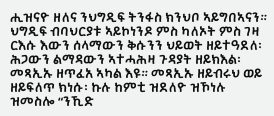ሒዝናዮ ዘለና ንህግዲፍ ትንፋስ ክንህቦ ኣይግበኣናን። ህግዲፍ ብባህርያቱ ኣይኮነንዶ ምስ ካለኦት ምስ ገዛ ርእሱ እውን ሰላማውን ቅሱንን ህይወት ዘይተዓደለ፡ ሕጋውን ልማዳውን ኣተሓሕዛ ጉዳያት ዘይክእል፡ መጻኢኡ ዘጥፈአ ኣካል እዩ። መጻኢኡ ዘይብሩህ ወይ ዘይፍለጥ ክነሱ፡ ኩሉ ከምቲ ዝደለዮ ዝኾነሉ ዝመስሎ “ንኺድ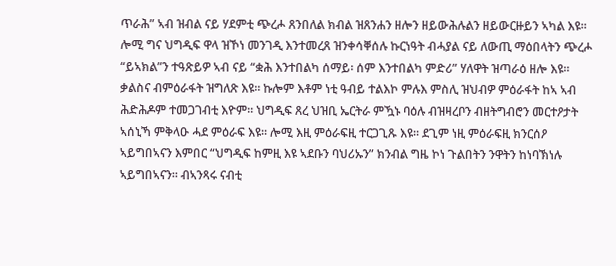ጥራሕ” ኣብ ዝብል ናይ ሃደምቲ ጭረሖ ጸንበለል ክብል ዝጸንሐን ዘሎን ዘይውሕሉልን ዘይውርዙይን ኣካል እዩ። ሎሚ ግና ህግዲፍ ዋላ ዝኾነ መንገዲ እንተመረጸ ዝንቀሳቐሰሉ ኩርነዓት ብሓያል ናይ ለውጢ ማዕበላትን ጭረሖ “ይኣክል”ን ተዓጽይዎ ኣብ ናይ “ቋሕ እንተበልካ ሰማይ፡ ሰም እንተበልካ ምድሪ” ሃለዋት ዝጣራዕ ዘሎ እዩ።
ቃልስና ብምዕራፋት ዝግለጽ እዩ። ኩሎም እቶም ነቲ ዓብይ ተልእኮ ምሉእ ምስሊ ዝህብዎ ምዕራፋት ከኣ ኣብ ሕድሕዶም ተመጋገብቲ እዮም። ህግዲፍ ጸረ ህዝቢ ኤርትራ ምዃኑ ባዕሉ ብዝዛረቦን ብዘትግብሮን መርተዖታት ኣሰኒኻ ምቅላዑ ሓደ ምዕራፍ እዩ። ሎሚ እዚ ምዕራፍዚ ተርጋጊጹ እዩ። ደጊም ነዚ ምዕራፍዚ ክንርሰዖ ኣይግበኣናን እምበር “ህግዲፍ ከምዚ እዩ ኣደቡን ባህሪኡን” ክንብል ግዜ ኮነ ጉልበትን ንዋትን ከነባኽነሉ ኣይግበኣናን። ብኣንጻሩ ናብቲ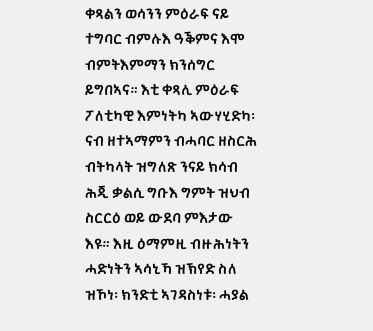ቀጻልን ወሳንን ምዕራፍ ናይ ተግባር ብምሉእ ዓቕምና እሞ ብምትእምማን ክንሰግር ይግበኣና። እቲ ቀጻሊ ምዕራፍ ፖለቲካዊ እምነትካ ኣውሃሂድካ፡ ናብ ዘተኣማምን ብሓባር ዘስርሕ ብትካላት ዝግለጽ ንናይ ክሳብ ሕጂ ቃልሲ ግቡእ ግምት ዝህብ ስርርዕ ወይ ውደባ ምእታው እዩ። እዚ ዕማምዚ ብዙሕነትን ሓድነትን ኣሳኒኻ ዝኽየድ ስለ ዝኾነ፡ ክንድቲ ኣገዳስነቱ፡ ሓያል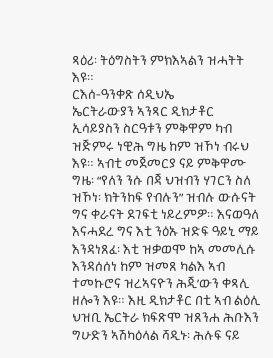ጻዕሪ፡ ትዕግስትን ምክእኣልን ዝሓትት እዩ።
ርእሰ-ዓንቀጽ ሰዲህኤ
ኤርትራውያን ኣንጻር ዲክታቶር ኢሳይያስን ስርዓቱን ምቅዋም ካብ ዝጅምሩ ነዊሕ ግዜ ከም ዝኾነ ብሩህ እዩ። ኣብቲ መጀመርያ ናይ ምቅዋሙ ግዜ፡ “የለን ንሱ በጃ ህዝብን ሃገርን ስለ ዝኾነ፡ ክትንከፍ የብሉን” ዝብሉ ውሱናት ግና ቀራናት ደገፍቲ ነይረምዎ። እናወዓለ እናሓደረ ግና እቲ ንዕኡ ዝድፍ ዓይኒ ማይ እንዳነጸፈ፡ እቲ ዝቃወሞ ከኣ መመሊሱ እንዳሰሰነ ከም ዝመጸ ካልእ ኣብ ተመኩሮና ዝረኣናዮን ሕጂ’ውን ቀጻሊ ዘሎን እዩ። እዚ ዲክታቶር በቲ ኣብ ልዕሊ ህዝቢ ኤርትራ ክፍጽሞ ዝጸንሐ ሕቡእን ግሁድን ኣሽካዕላል ሻዲኑ፡ ሕሉፍ ናይ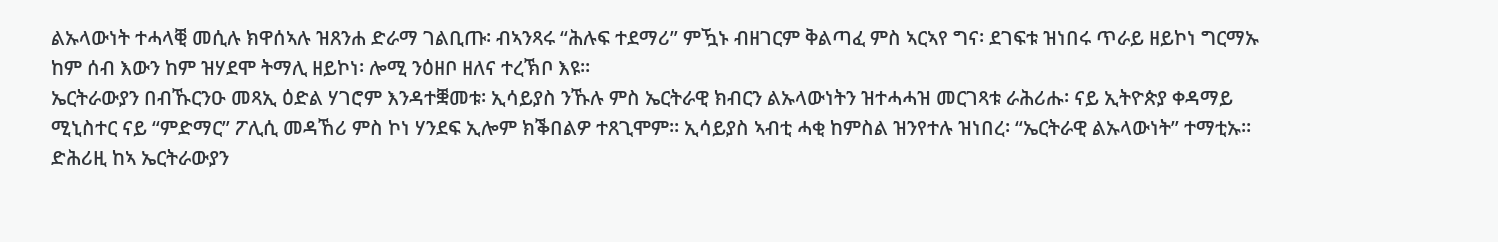ልኡላውነት ተሓላቒ መሲሉ ክዋሰኣሉ ዝጸንሐ ድራማ ገልቢጡ፡ ብኣንጻሩ “ሕሉፍ ተደማሪ” ምዃኑ ብዘገርም ቅልጣፈ ምስ ኣርኣየ ግና፡ ደገፍቱ ዝነበሩ ጥራይ ዘይኮነ ግርማኡ ከም ሰብ እውን ከም ዝሃደሞ ትማሊ ዘይኮነ፡ ሎሚ ንዕዘቦ ዘለና ተረኽቦ እዩ።
ኤርትራውያን በብኹርንዑ መጻኢ ዕድል ሃገሮም እንዳተቛመቱ፡ ኢሳይያስ ንኹሉ ምስ ኤርትራዊ ክብርን ልኡላውነትን ዝተሓሓዝ መርገጻቱ ራሕሪሑ፡ ናይ ኢትዮጵያ ቀዳማይ ሚኒስተር ናይ “ምድማር” ፖሊሲ መዳኸሪ ምስ ኮነ ሃንደፍ ኢሎም ክቕበልዎ ተጸጊሞም። ኢሳይያስ ኣብቲ ሓቂ ከምስል ዝንየተሉ ዝነበረ፡ “ኤርትራዊ ልኡላውነት” ተማቲኡ። ድሕሪዚ ከኣ ኤርትራውያን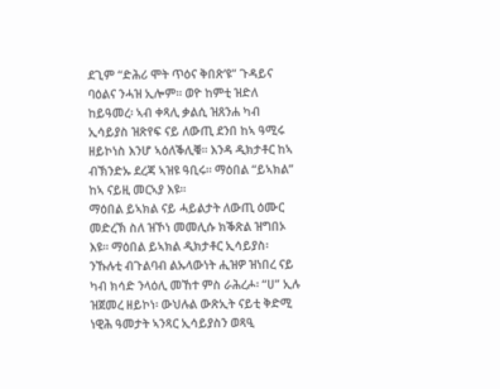ደጊም “ድሕሪ ሞት ጥዕና ቅበጽ’ዩ” ጉዳይና ባዕልና ንሓዝ ኢሎም። ወዮ ከምቲ ዝድለ ከይዓመረ፡ ኣብ ቀጻሊ ቃልሲ ዝጸንሐ ካብ ኢሳይያስ ዝጽየፍ ናይ ለውጢ ደንበ ከኣ ዓሚሩ ዘይኮነስ እንሆ ኣዕለቕሊቑ። እንዳ ዲክታቶር ከኣ ብኽንድኡ ደረጃ ኣዝዩ ዓቢሩ። ማዕበል “ይኣክል” ከኣ ናይዚ መርኣያ እዩ።
ማዕበል ይኣክል ናይ ሓይልታት ለውጢ ዕሙር መድረኽ ስለ ዝኾነ መመሊሱ ክቕጽል ዝግበኦ እዩ። ማዕበል ይኣክል ዲክታቶር ኢሳይያስ፡ ንኹሉቲ ብጉልባብ ልኡላውነት ሒዝዎ ዝነበረ ናይ ካብ ክሳድ ንላዕሊ መኸተ ምስ ራሕረሖ፡ “ሀ” ኢሉ ዝጀመረ ዘይኮነ፡ ውህሉል ውጽኢት ናይቲ ቅድሚ ነዊሕ ዓመታት ኣንጻር ኢሳይያስን ወጻዒ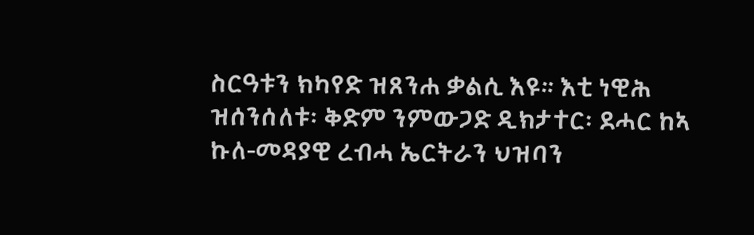ስርዓቱን ክካየድ ዝጸንሐ ቃልሲ እዩ። እቲ ነዊሕ ዝሰንሰለቱ፡ ቅድም ንምውጋድ ዲክታተር፡ ደሓር ከኣ ኩለ-መዳያዊ ረብሓ ኤርትራን ህዝባን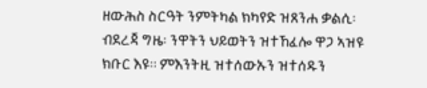ዘውሕስ ስርዓት ንምትካል ክካየድ ዝጸንሐ ቃልሲ፡ ብደረጃ ግዜ፡ ንዋትን ህይወትን ዝተኸፈሎ ዋጋ ኣዝዩ ክቡር እዩ። ምእንትዚ ዝተሰውኡን ዝተሰዱን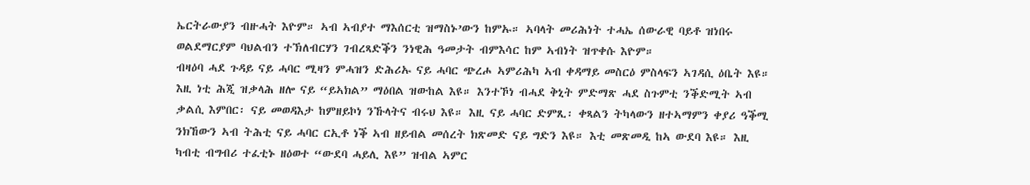ኤርትራውያን ብዙሓት እዮም። ኣብ ኣብያተ ማእሰርቲ ዝማስኑ’ውን ከምኡ። ኣባላት መሪሕነት ተሓኤ ሰውራዊ ባይቶ ዝነበሩ ወልደማርያም ባህልብን ተኽለብርሃን ገብረጻድቕን ንነዊሕ ዓመታት ብምእሳር ከም ኣብነት ዝጥቀሱ እዮም።
ብዛዕባ ሓደ ጉዳይ ናይ ሓባር ሚዛን ምሓዝን ድሕሪኡ ናይ ሓባር ጭረሖ ኣምሪሕካ ኣብ ቀዳማይ መስርዕ ምስላፍን ኣገዳሲ ዕቤት እዩ። እዚ ነቲ ሕጂ ዝቃላሕ ዘሎ ናይ “ይኣክል” ማዕበል ዝውከል እዩ። እንተኾነ ብሓደ ቅኒት ምድማጽ ሓደ ስጉምቲ ንቕድሚት ኣብ ቃልሲ እምበር፡ ናይ መወዳእታ ከምዘይኮነ ንኹላትና ብሩህ እዩ። እዚ ናይ ሓባር ድምጺ፡ ቀጻልን ትካላውን ዘተኣማምን ቀያሪ ዓቕሚ ንክኸውን ኣብ ትሕቲ ናይ ሓባር ርኢቶ ነቕ ኣብ ዘይብል መሰረት ክጽመድ ናይ ግድን እዩ። እቲ መጽመዲ ከኣ ውደባ እዩ። እዚ ካብቲ ብግብሪ ተፈቲኑ ዘዕወተ “ውደባ ሓይሊ እዩ” ዝብል ኣምር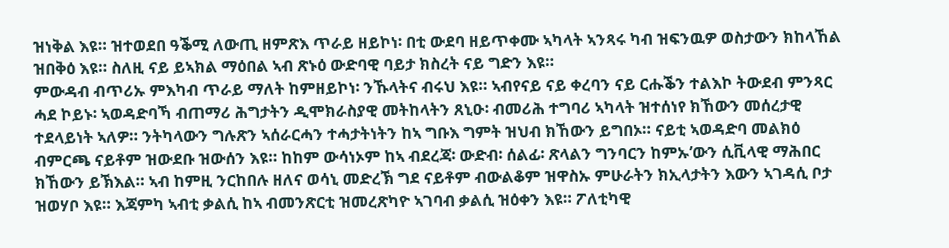ዝነቅል እዩ። ዝተወደበ ዓቕሚ ለውጢ ዘምጽእ ጥራይ ዘይኮነ፡ በቲ ውደባ ዘይጥቀሙ ኣካላት ኣንጻሩ ካብ ዝፍንዉዎ ወስታውን ክከላኸል ዝበቅዕ እዩ። ስለዚ ናይ ይኣክል ማዕበል ኣብ ጽኑዕ ውድባዊ ባይታ ክስረት ናይ ግድን እዩ።
ምውዳብ ብጥሪኡ ምእካብ ጥራይ ማለት ከምዘይኮነ፡ ንኹላትና ብሩህ እዩ። ኣብየናይ ናይ ቀረባን ናይ ርሑቕን ተልእኮ ትውደብ ምንጻር ሓደ ኮይኑ፡ ኣወዳድባኻ ብጠማሪ ሕግታትን ዲሞክራስያዊ መትከላትን ጸኒዑ፡ ብመሪሕ ተግባሪ ኣካላት ዝተሰነየ ክኸውን መሰረታዊ ተደላይነት ኣለዎ። ንትካላውን ግሉጽን ኣሰራርሓን ተሓታትነትን ከኣ ግቡእ ግምት ዝህብ ክኸውን ይግበኦ። ናይቲ ኣወዳድባ መልክዕ ብምርጫ ናይቶም ዝውደቡ ዝውሰን እዩ። ከከም ውሳነኦም ከኣ ብደረጃ፡ ውድብ፡ ሰልፊ፡ ጽላልን ግንባርን ከምኡ’ውን ሲቪላዊ ማሕበር ክኸውን ይኽእል። ኣብ ከምዚ ንርከበሉ ዘለና ወሳኒ መድረኽ ግደ ናይቶም ብውልቆም ዝዋስኡ ምሁራትን ክኢላታትን እውን ኣገዳሲ ቦታ ዝወሃቦ እዩ። እጃምካ ኣብቲ ቃልሲ ከኣ ብመንጽርቲ ዝመረጽካዮ ኣገባብ ቃልሲ ዝዕቀን እዩ። ፖለቲካዊ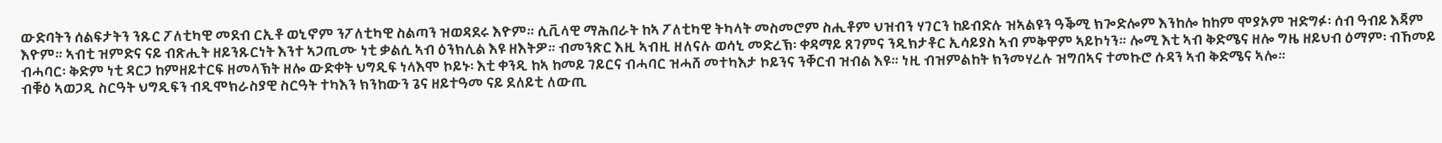ውድባትን ሰልፍታትን ንጹር ፖለቲካዊ መደብ ርኢቶ ወኒኖም ንፖለቲካዊ ስልጣን ዝወዳደሩ እዮም። ሲቪላዊ ማሕበራት ከኣ ፖለቲካዊ ትካላት መስመሮም ስሒቶም ህዝብን ሃገርን ከይብድሉ ዝኣልዩን ዓቕሚ ክጐድሎም እንከሎ ከከም ሞያኦም ዝድግፉ፡ ሰብ ዓብይ እጃም እዮም። ኣብቲ ዝምድና ናይ ብጽሒት ዘይንጹርነት እንተ ኣጋጢሙ ነቲ ቃልሲ ኣብ ዕንክሊል እዩ ዘእትዎ። ብመንጽር እዚ ኣብዚ ዘለናሉ ወሳኒ መድረኽ፡ ቀዳማይ ጸገምና ንዲክታቶር ኢሳይያስ ኣብ ምቅዋም ኣይኮነን። ሎሚ እቲ ኣብ ቅድሜና ዘሎ ግዜ ዘይህብ ዕማም፡ ብኸመይ ብሓባር፡ ቅድም ነቲ ዳርጋ ከምዘይተርፍ ዘመላኽት ዘሎ ውድቀት ህግዲፍ ነላእሞ ኮይኑ፡ እቲ ቀንዲ ከኣ ከመይ ገይርና ብሓባር ዝሓሸ መተካእታ ኮይንና ንቐርብ ዝብል እዩ። ነዚ ብዝምልከት ክንመሃረሉ ዝግበኣና ተመኩሮ ሱዳን ኣብ ቅድሜና ኣሎ።
ብቑዕ ኣወጋዲ ስርዓት ህግዲፍን ብዲሞክራስያዊ ስርዓት ተካእን ክንከውን ጌና ዘይተዓመ ናይ ደለይቲ ለውጢ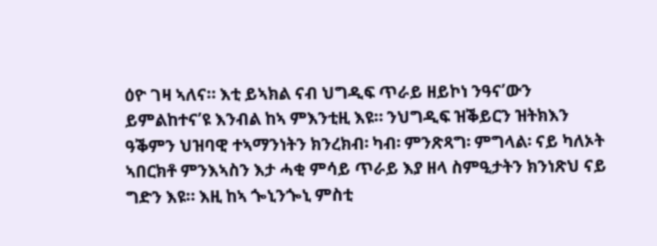ዕዮ ገዛ ኣለና። እቲ ይኣክል ናብ ህግዲፍ ጥራይ ዘይኮነ ንዓና’ውን ይምልከተና’ዩ እንብል ከኣ ምእንቲዚ እዩ። ንህግዲፍ ዝቕይርን ዝትክእን ዓቕምን ህዝባዊ ተኣማንነትን ክንረክብ፡ ካብ፡ ምንጽጻግ፡ ምግላል፡ ናይ ካለኦት ኣበርክቶ ምንእኣስን እታ ሓቂ ምሳይ ጥራይ እያ ዘላ ስምዒታትን ክንነጽህ ናይ ግድን እዩ። እዚ ከኣ ጐኒንጐኒ ምስቲ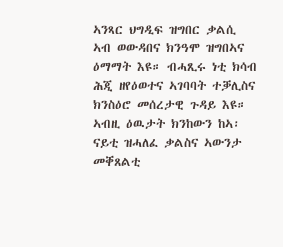ኣንጻር ህግዲፍ ዝግበር ቃልሲ ኣብ ወውዳበና ክንዓሞ ዝግበኣና ዕማማት እዩ። ብሓጺሩ ነቲ ክሳብ ሕጂ ዘየዕወተና ኣገባባት ተቓሊስና ክንስዕሮ መሰረታዊ ጉዳይ እዩ። ኣብዚ ዕዉታት ክንከውን ከኣ፡ ናይቲ ዝሓለፈ ቃልስና ኣውንታ መቐጸልቲ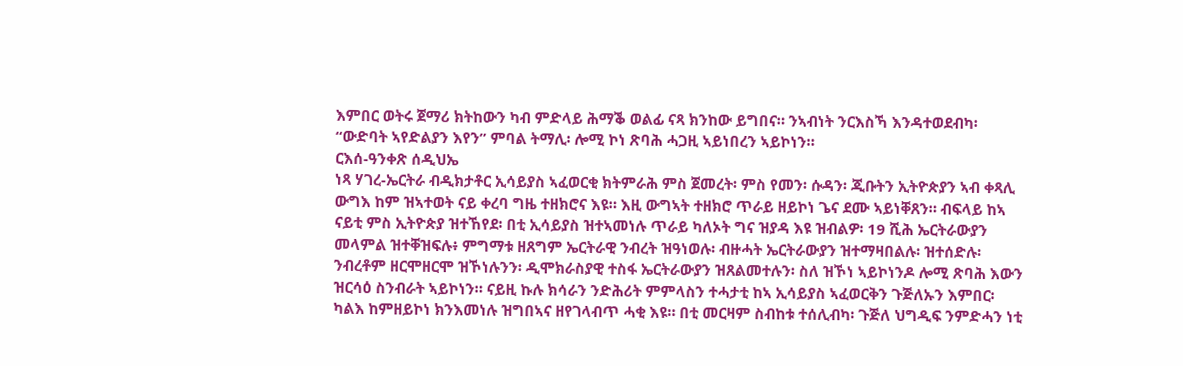እምበር ወትሩ ጀማሪ ክትከውን ካብ ምድላይ ሕማቕ ወልፊ ናጻ ክንከው ይግበና። ንኣብነት ንርእስኻ እንዳተወደብካ፡ “ውድባት ኣየድልያን እየን” ምባል ትማሊ፡ ሎሚ ኮነ ጽባሕ ሓጋዚ ኣይነበረን ኣይኮነን።
ርእሰ-ዓንቀጽ ሰዲህኤ
ነጻ ሃገረ-ኤርትራ ብዲክታቶር ኢሳይያስ ኣፈወርቂ ክትምራሕ ምስ ጀመረት፡ ምስ የመን፡ ሱዳን፡ ጂቡትን ኢትዮጵያን ኣብ ቀጻሊ ውግእ ከም ዝኣተወት ናይ ቀረባ ግዜ ተዘክሮና እዩ። እዚ ውግኣት ተዘክሮ ጥራይ ዘይኮነ ጌና ደሙ ኣይነቐጸን። ብፍላይ ከኣ ናይቲ ምስ ኢትዮጵያ ዝተኸየደ፡ በቲ ኢሳይያስ ዝተኣመነሉ ጥራይ ካለኦት ግና ዝያዳ እዩ ዝብልዎ፡ 19 ሺሕ ኤርትራውያን መላምል ዝተቐዝፍሉ፥ ምግማቱ ዘጸግም ኤርትራዊ ንብረት ዝዓነወሉ፡ ብዙሓት ኤርትራውያን ዝተማዛበልሉ፡ ዝተሰድሉ፡ ንብረቶም ዘርሞዘርሞ ዝኾነሉንን፡ ዲሞክራስያዊ ተስፋ ኤርትራውያን ዝጸልመተሉን፡ ስለ ዝኾነ ኣይኮነንዶ ሎሚ ጽባሕ እውን ዝርሳዕ ስንብራት ኣይኮነን። ናይዚ ኩሉ ክሳራን ንድሕሪት ምምላስን ተሓታቲ ከኣ ኢሳይያስ ኣፈወርቅን ጉጅለኡን እምበር፡ ካልእ ከምዘይኮነ ክንእመነሉ ዝግበኣና ዘየገላብጥ ሓቂ እዩ። በቲ መርዛም ስብከቱ ተሰሊብካ፡ ጉጅለ ህግዲፍ ንምድሓን ነቲ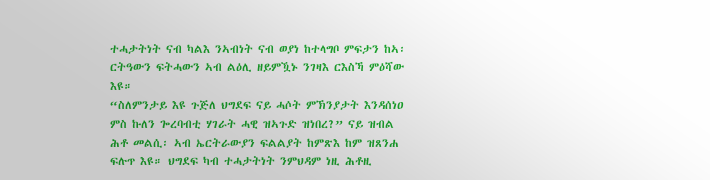ተሓታትነት ናብ ካልእ ንኣብነት ናብ ወያነ ከተላግቦ ምፍታን ከኣ፡ ርትዓውን ፍትሓውን ኣብ ልዕሊ ዘይምዃኑ ንገዛእ ርእስኻ ምዕሻው እዩ።
“ስለምንታይ እዩ ጉጅለ ህግደፍ ናይ ሓሶት ምኽንያታት እንዳሰነዐ ምስ ኩለን ጐረባብቲ ሃገራት ሓዊ ዝኣጉድ ዝነበረ?” ናይ ዝብል ሕቶ መልሲ፡ ኣብ ኤርትራውያን ፍልልያት ከምጽእ ከም ዝጸንሐ ፍሉጥ እዩ። ህግደፍ ካብ ተሓታትነት ንምህዳም ነዚ ሕቶዚ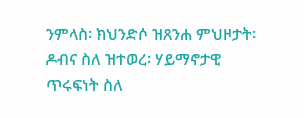ንምላስ፡ ክህንድሶ ዝጸንሐ ምህዞታት፡ ዶብና ስለ ዝተወረ፡ ሃይማኖታዊ ጥሩፍነት ስለ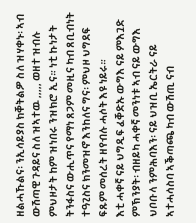ዘልሓኹልና፡ ንኢሳይያስ ክቐትልዎ ስለ ዝሃቀኑ፡ ኣብ ውሽጣዊ ጉዳይና ስለ ዝኣተዉ ,,,,, ወዘተ ዝብሉ ምህዞታት ከም ዝነበሩ ንዝክሮ ኢና። ነቲ ኩነታት ትንፋስና ውሒጥና የማነ ጸጋም መዚና ካብ ጸቢብነት ተዓጊስና ክንመዝኖ እንከለና ግና፡ ምህዞ ህግደፍ ፍጹም መሰረት ዘየብሉ ሓሶት እዩ ነይሩ።
እቲ ሓቀኛ ናይ ህግዲፍ ፈቐድኡ ውግእ ናይ ምእጓድ ምኽንያት፡ ብዘይካ ሓቀኛ መንነቱ ኣብ ናይ ውግእ ህቦቡላ ንምሕባእን፡ ናይ ህዝቢ ኤርትራ ናይ ኣተሓሳስባ ኣቕጣጫ ካብ ውሽጢ ናብ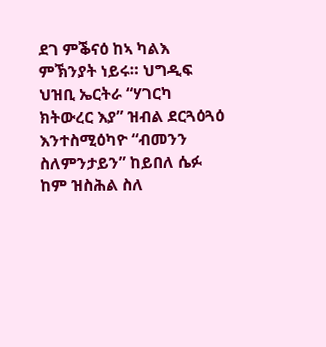ደገ ምቕናዕ ከኣ ካልእ ምኽንያት ነይሩ። ህግዲፍ ህዝቢ ኤርትራ “ሃገርካ ክትውረር እያ” ዝብል ደርጓዕጓዕ እንተስሚዕካዮ “ብመንን ስለምንታይን” ከይበለ ሴፉ ከም ዝስሕል ስለ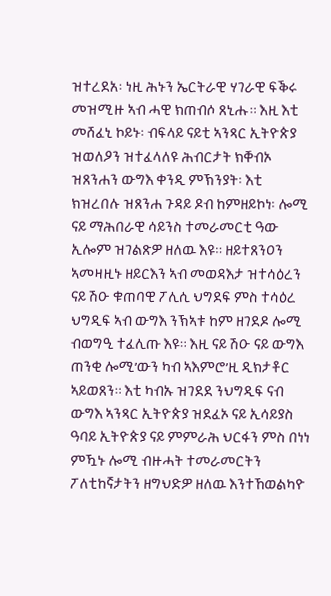ዝተረደአ፡ ነዚ ሕኑን ኤርትራዊ ሃገራዊ ፍቕሩ መዝሚዙ ኣብ ሓዊ ክጠብሶ ጸኒሑ። እዚ እቲ መሸፈኒ ኮይኑ፡ ብፍላይ ናይቲ ኣንጻር ኢትዮጵያ ዝወለዖን ዝተፈላለዩ ሕብርታት ክቐብኦ ዝጸንሐን ውግእ ቀንዲ ምኽንያት፡ እቲ ክዝረበሉ ዝጸንሐ ጉዳይ ዶብ ከምዘይኮነ፡ ሎሚ ናይ ማሕበራዊ ሳይንስ ተመራመርቲ ዓው ኢሎም ዝገልጽዎ ዘለዉ እዩ። ዘይተጸንዐን ኣመዛዚኑ ዘይርእን ኣብ መወዳእታ ዝተሳዕረን ናይ ሽዑ ቁጠባዊ ፖሊሲ ህግደፍ ምስ ተሳዕረ ህግዲፍ ኣብ ውግእ ንኽኣቱ ከም ዘገደዶ ሎሚ ብወግዒ ተፈሊጡ እዩ። እዚ ናይ ሽዑ ናይ ውግእ ጠንቂ ሎሚ’ውን ካብ ኣእምሮ’ዚ ዲክታቶር ኣይወጸን። እቲ ካብኡ ዝገደደ ንህግዲፍ ናብ ውግእ ኣንጻር ኢትዮጵያ ዝደፈኦ ናይ ኢሳይያስ ዓባይ ኢትዮጵያ ናይ ምምራሕ ህርፋን ምስ በነነ ምዃኑ ሎሚ ብዙሓት ተመራመርትን ፖለቲከኛታትን ዘግህድዎ ዘለዉ እንተኸወልካዮ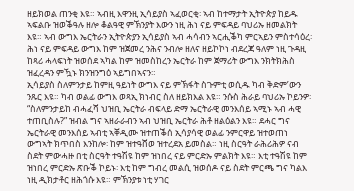ዘይክወል ጠንቂ እዩ። ኣብዚ እዋንዚ ኢሳይያስ ኣፈወርቂ፡ ኣብ ከተማታት ኢትዮጵያ ከይዱ ኣፍልቡ ዝወቕዓሉ ዘሎ ቆልዓዊ ምኽንያት እውን ነዚ ሕነ ናይ ምፍዳይ ባህሪኡ ዘመልክት እዩ። ኣብ ውግእ ኤርትራን ኢትዮጵያን ኢሳይያስ ኣብ ሓሳብን ኣርሒቕካ ምርኣይን ምስተሳዕረ፡ ሕነ ናይ ምፍዳይ ውግእ ከም ዝጀመረ ንሕና ንብሎ ዘለና ዘይኮኮነ ብደረጃ ዓለም ነዚ ጉዳዚ ከጻሪ ሓላፍነት ዝወሰደ ኣካል ከም ዝመስከረን ኤርትራ ከም ጀማሪት ውግእ ንክትክሕስ ዝፈረዳን ምዃኑ ክንዝንግዕ ኣይግበኣናን።
ኢሳይያስ ስለምንታይ ከምዚ ዓይነት ውግእ ናይ ምኽፋት ስጉምቲ ወሲዱ ካብ ቅድም’ውን ንጹር እዩ። ካብ ወልፊ ውግእ ወጻኢ ክነብር ስለ ዘይክእል እዩ። ንሱስ ሕራይ ባህሪኡ ኮይንዎ፡ “ስለምንታይከ ብሓፈሻ ህዝቢ ኤርትራ ብፍላይ ድማ ኤርትራዊ መንእሰይ ኣሚኑ ኣብ ሓዊ ተጠቢስሉ?” ዝብል ግና ኣዘራራብን ኣብ ህዝቢ ኤርትራ ሕቶ ዘልዕልን እዩ። ደሓር ግና ኤርትራዊ መንእሰይ ኣብቲ ኣቐዲሙ ዝተጠቕሰ ኢሳያሳዊ ወልፊ ንምርዋይ ዝተወጠነ ውግኣት ክጥበስ እንከሎ፡ ከም ዝተዓሸወ ዝተረደአ ይመስል። ነዚ ስርዓት ራሕሪሕዎ ናብ ስደት ምውሓዙ በቲ ስርዓት ተዓሽዩ ከም ዝነበረ ናይ ምርድኡ ምልክት እዩ። እቲ ተዓሽዩ ከም ዝነበረ ምርድኡ ጽቡቕ ኮይኑ፡ እቲ ከም ግብረ መልሲ ዝወሰዶ ናይ ስደት ምርጫ ግና ካልእ ነዚ ዲክታቶር ዘሕጎሱ እዩ። ምኽንያቱ ነቲ ሃገር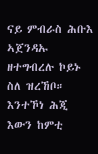ናይ ምብራስ ሕቡእ ኣጀንዳኡ ዘተግብረሉ ኮይኑ ስለ ዝረኸቦ። እንተኾነ ሕጂ እውን ከምቲ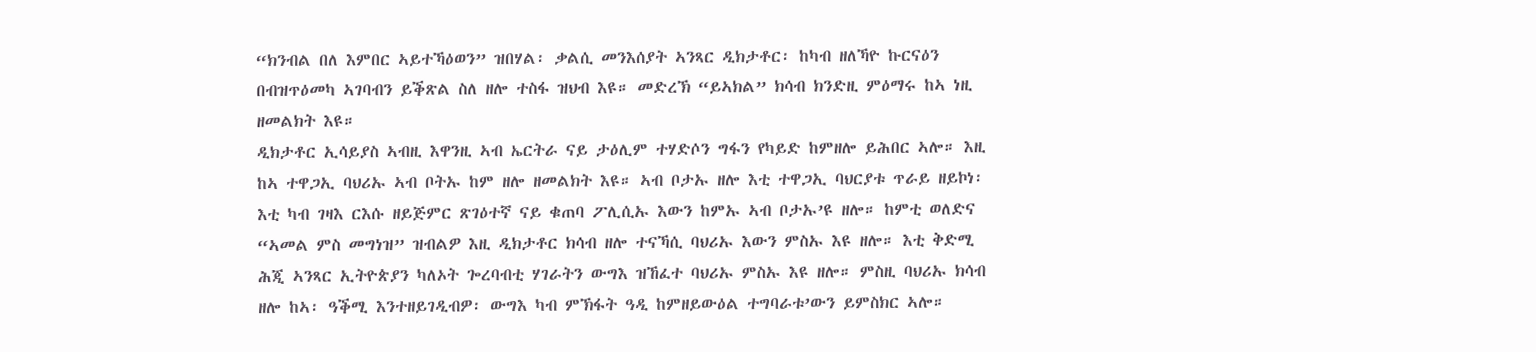“ክንብል በለ እምበር ኣይተኻዕወን” ዝበሃል፡ ቃልሲ መንእሰያት ኣንጻር ዲክታቶር፡ ከካብ ዘለኻዮ ኩርናዕን በብዝጥዕመካ ኣገባብን ይቕጽል ስለ ዘሎ ተስፋ ዝህብ እዩ። መድረኽ “ይኣክል” ክሳብ ክንድዚ ምዕማሩ ከኣ ነዚ ዘመልክት እዩ።
ዲክታቶር ኢሳይያስ ኣብዚ እዋንዚ ኣብ ኤርትራ ናይ ታዕሊም ተሃድሶን ግፋን የካይድ ከምዘሎ ይሕበር ኣሎ። እዚ ከኣ ተዋጋኢ ባህሪኡ ኣብ ቦትኡ ከም ዘሎ ዘመልክት እዩ። ኣብ ቦታኡ ዘሎ እቲ ተዋጋኢ ባህርያቱ ጥራይ ዘይኮነ፡ እቲ ካብ ገዛእ ርእሱ ዘይጅምር ጽገዕተኛ ናይ ቁጠባ ፖሊሲኡ እውን ከምኡ ኣብ ቦታኡ’ዩ ዘሎ። ከምቲ ወለድና “ኣመል ምስ መግነዝ” ዝብልዎ እዚ ዲክታቶር ክሳብ ዘሎ ተናኻሲ ባህሪኡ እውን ምስኡ እዩ ዘሎ። እቲ ቅድሚ ሕጂ ኣንጻር ኢትዮጵያን ካለኦት ጐረባብቲ ሃገራትን ውግእ ዝኸፈተ ባህሪኡ ምስኡ እዩ ዘሎ። ምስዚ ባህሪኡ ክሳብ ዘሎ ከኣ፡ ዓቕሚ እንተዘይገዲብዎ፡ ውግእ ካብ ምኽፋት ዓዲ ከምዘይውዕል ተግባራቱ’ውን ይምስክር ኣሎ።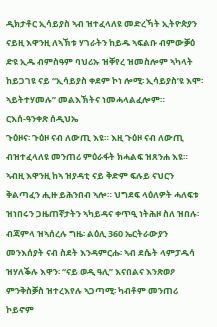ዲክታቶር ኢሳይያስ ኣብ ዝተፈላለዩ መድረኻት ኢትዮጵያን ናይዚ እዋንዚ ለኣኽቱ ሃገራትን ከይዱ ኣፍልቡ ብምውቓዕ ድዩ ኢዱ ብምስዓም ባህሪኡ ዝቐየረ ዝመስሎም ኣካላት ከይጋገዩ ናይ “ኢሳይያስ ቀደም ኮነ ሎሚ፡ ኢሳይያስ’ዩ እሞ፡ ኣይትተሃመሉ” መልእኽትና ነመሓላልፈሎም።
ርእሰ-ዓንቀጽ ሰዲህኤ
ጉዕዞና፡ ጉዕዞ ናብ ለውጢ እዩ። እዚ ጉዕዞ ናብ ለውጢ ብዝተፈላለዩ መንጠሪ ምዕራፋት ክሓልፍ ዝጸንሐ እዩ። ኣብዚ እዋንዚ ከኣ ዝያዳቲ ናይ ቅድም ፍሉይ ናህርን ቅልጣፈን ሒዙ ይሕንበብ ኣሎ። ህግደፍ ላዕለዎት ሓለፍቱ ዝነበሩን ጋዜጠኛታትን ኣካይዳና ቀጥዒ ነትሕዞ ስለ ዝበሉ፡ ብጃምላ ዝኣሰረሉ ግዜ፡ ልዕሊ 360 ኤርትራውያን መንእሰያት ናብ ስደት እንዳምርሑ፡ ኣብ ደሴት ላምፓዱሳ ዝሃለቕሉ እዋን፡ “ናይ ወዲ ዓሊ” እናበልና እንጽወዖ ምንቅስቓስ ዝተረእየሉ ኣጋጣሚ፡ ካብቶም መንጠሪ ኮይኖም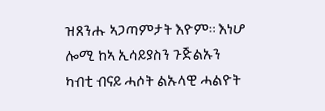ዝጸንሑ ኣጋጣምታት እዮም። እነሆ ሎሚ ከኣ ኢሳይያስን ጉጅልኡን ካብቲ ብናይ ሓሶት ልኡላዊ ሓልዮት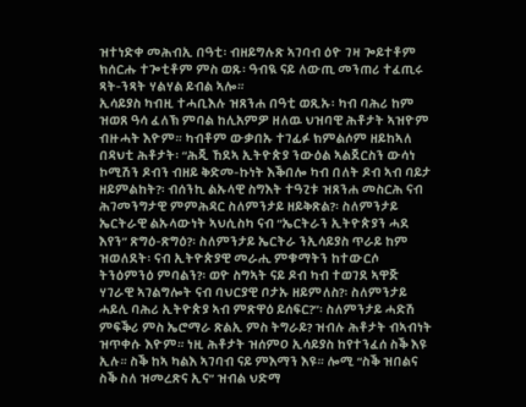ዝተነድቀ መሕብኢ በዓቲ፡ ብዘይግሉጽ ኣገባብ ዕዮ ገዛ ጐይተቶም ክሰርሑ ተጐቲቶም ምስ ወጹ፡ ዓብዪ ናይ ለውጢ መንጠሪ ተፈጢሩ ጻት-ንጻት ሃልሃል ይብል ኣሎ።
ኢሳይያስ ካብዚ ተሓቢእሉ ዝጸንሐ በዓቲ ወጺኡ፡ ካብ ባሕሪ ከም ዝወጸ ዓሳ ፈለኽ ምባል ከሊአምዎ ዘለዉ ህዝባዊ ሕቶታት ኣዝዮም ብዙሓት እዮም። ካብቶም ውቃበኡ ተገፊፉ ክምልሶም ዘይከኣለ በዳህቲ ሕቶታት፡ “ሕጂ ኸደኣ ኢትዮጵያ ንውዕል ኣልጀርስን ውሳነ ኮሚሽን ዶብን ብዘይ ቅድመ-ኩነት እቕበሎ ካብ በለት ዶብ ኣብ ባይታ ዘይምልከት?፡ ብሰንኪ ልኡላዊ ስግእት ተዓጊቱ ዝጸንሐ መስርሕ ናብ ሕገመንግታዊ ምምሕዳር ስለምንታይ ዘይቅጽል?፡ ስለምንታይ ኤርትራዊ ልኡላውነት ኣህሲስካ ናብ “ኤርትራን ኢትዮጵያን ሓደ እየን” ጽግዕ-ጽግዕ?፡ ስለምንታይ ኤርትራ ንኢሳይያስ ጥራይ ከም ዝወለደት፡ ናብ ኢትዮጵያዊ መራሒ ምቁማትን ከተውርሶ ትንዕምንዕ ምባልን?፡ ወዮ ስግኣት ናይ ዶብ ካብ ተወገደ ኣዋጅ ሃገራዊ ኣገልግሎት ናብ ባህርያዊ ቦታኡ ዘይምለስ?፡ ስለምንታይ ሓይሊ ባሕሪ ኢትዮጵያ ኣብ ምጽዋዕ ይሰፍር?”፡ ስለምንታይ ሓድሽ ምፍቕሪ ምስ ኤሮማራ ጽልኢ ምስ ትግራይ? ዝብሉ ሕቶታት ብኣብነት ዝጥቀሱ እዮም። ነዚ ሕቶታት ዝሰምዐ ኢሳይያስ ከየተንፈሰ ስቕ እዩ ኢሉ። ስቕ ከኣ ካልእ ኣገባብ ናይ ምእማን እዩ። ሎሚ “ስቕ ዝበልና ስቕ ስለ ዝመረጽና ኢና” ዝብል ህድማ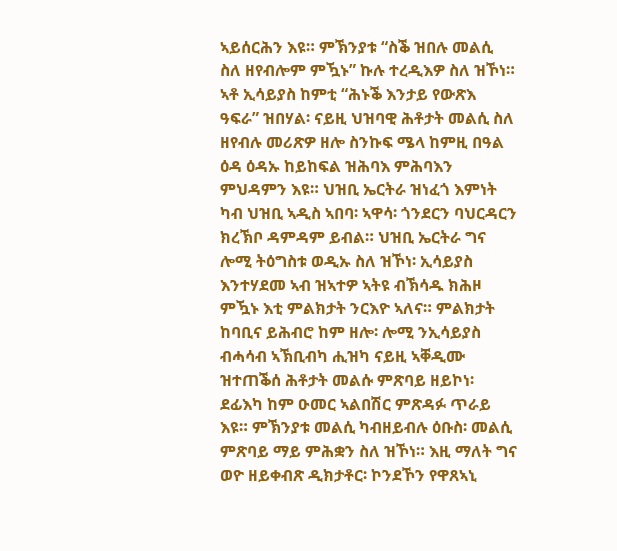ኣይሰርሕን እዩ። ምኽንያቱ “ስቕ ዝበሉ መልሲ ስለ ዘየብሎም ምዃኑ” ኩሉ ተረዲእዎ ስለ ዝኾነ።
ኣቶ ኢሳይያስ ከምቲ “ሕኑቕ እንታይ የውጽእ ዓፍራ” ዝበሃል፡ ናይዚ ህዝባዊ ሕቶታት መልሲ ስለ ዘየብሉ መሪጽዎ ዘሎ ስንኩፍ ሜላ ከምዚ በዓል ዕዳ ዕዳኡ ከይከፍል ዝሕባእ ምሕባእን ምህዳምን እዩ። ህዝቢ ኤርትራ ዝነፈጎ እምነት ካብ ህዝቢ ኣዲስ ኣበባ፡ ኣዋሳ፡ ጎንደርን ባህርዳርን ክረኽቦ ዳምዳም ይብል። ህዝቢ ኤርትራ ግና ሎሚ ትዕግስቱ ወዲኡ ስለ ዝኾነ፡ ኢሳይያስ እንተሃደመ ኣብ ዝኣተዎ ኣትዩ ብኽሳዱ ክሕዞ ምዃኑ እቲ ምልክታት ንርእዮ ኣለና። ምልክታት ከባቢና ይሕብሮ ከም ዘሎ፡ ሎሚ ንኢሳይያስ ብሓሳብ ኣኽቢብካ ሒዝካ ናይዚ ኣቐዲሙ ዝተጠቕሰ ሕቶታት መልሱ ምጽባይ ዘይኮነ፡ ደፊእካ ከም ዑመር ኣልበሽር ምጽዳፉ ጥራይ እዩ። ምኽንያቱ መልሲ ካብዘይብሉ ዕቡስ፡ መልሲ ምጽባይ ማይ ምሕቋን ስለ ዝኾነ። እዚ ማለት ግና ወዮ ዘይቀብጽ ዲክታቶር፡ ኮንደኾን የዋጸኣኒ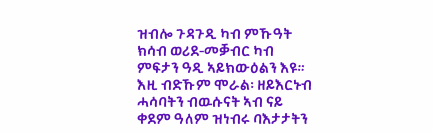ዝብሎ ጉዳጉዲ ካብ ምኹዓት ክሳብ ወሪደ-መቓብር ካብ ምፍታን ዓዲ ኣይክውዕልን እዩ። እዚ ብድኹም ሞራል፡ ዘይእርኑብ ሓሳባትን ብዉሱናት ኣብ ናይ ቀደም ዓለም ዝነብሩ ባእታታትን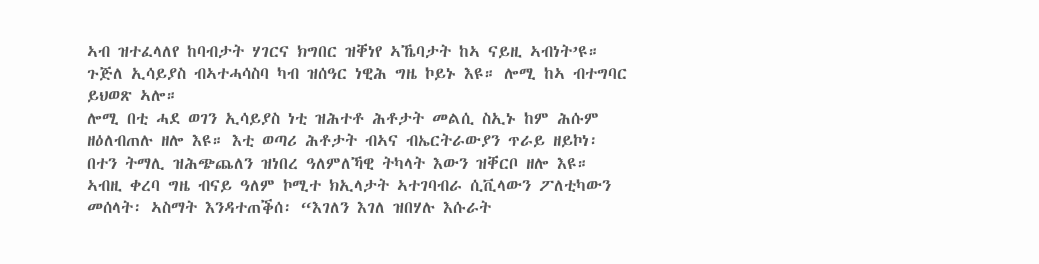ኣብ ዝተፈላለየ ከባብታት ሃገርና ክግበር ዝቐነየ ኣኼባታት ከኣ ናይዚ ኣብነት’ዩ። ጉጅለ ኢሳይያስ ብኣተሓሳስባ ካብ ዝሰዓር ነዊሕ ግዜ ኮይኑ እዩ። ሎሚ ከኣ ብተግባር ይህወጽ ኣሎ።
ሎሚ በቲ ሓደ ወገን ኢሳይያስ ነቲ ዝሕተቶ ሕቶታት መልሲ ስኢኑ ከም ሕሱም ዘዕለብጠሉ ዘሎ እዩ። እቲ ወጣሪ ሕቶታት ብኣና ብኤርትራውያን ጥራይ ዘይኮነ፡ በተን ትማሊ ዝሕጭጨለን ዝነበረ ዓለምለኻዊ ትካላት እውን ዝቐርቦ ዘሎ እዩ። ኣብዚ ቀረባ ግዜ ብናይ ዓለም ኮሚተ ክኢላታት ኣተገባብራ ሲቪላውን ፖለቲካውን መሰላት፡ ኣስማት እንዳተጠቕሰ፡ “እገለን እገለ ዝበሃሉ እሱራት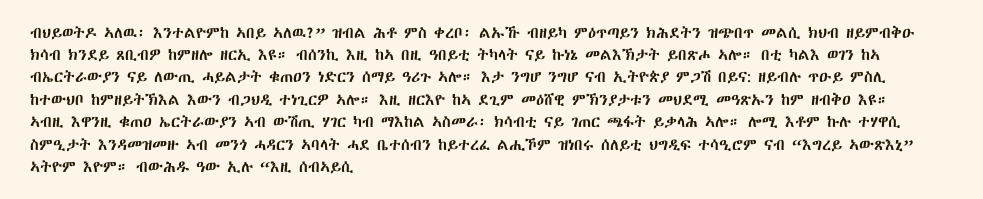ብህይወትዶ ኣለዉ፡ እንተልዮምከ ኣበይ ኣለዉ?” ዝብል ሕቶ ምስ ቀረቦ፡ ልኡኹ ብዘይካ ምዕጥጣይን ክሕደትን ዝጭበጥ መልሲ ክህብ ዘይምብቅዑ ክሳብ ክንደይ ጸቢብዎ ከምዘሎ ዘርኢ እዩ። ብሰንኪ እዚ ከኣ በዚ ዓበይቲ ትካላት ናይ ኩነኔ መልእኽታት ይበጽሖ ኣሎ። በቲ ካልእ ወገን ከኣ ብኤርትራውያን ናይ ለውጢ ሓይልታት ቁጠዐን ነድርን ሰማይ ዓሪጉ ኣሎ። እታ ንግሆ ንግሆ ናብ ኢትዮጵያ ምጋሽ በይና: ዘይብሉ ጥዑይ ምስሊ ከተውህቦ ከምዘይትኽእል እውን ብጋህዲ ተነጊርዎ ኣሎ። እዚ ዘርእዮ ከኣ ደጊም መዕሸዊ ምኽንያታቱን መህደሚ መዓጽኡን ከም ዘብቅዐ እዩ።
ኣብዚ እዋንዚ ቁጠዐ ኤርትራውያን ኣብ ውሽጢ ሃገር ካብ ማእከል ኣስመራ፡ ክሳብቲ ናይ ገጠር ጫፋት ይቃላሕ ኣሎ። ሎሚ እቶም ኩሉ ተሃዋሲ ስምዒታት እንዳመዝመዙ ኣብ መንጎ ሓዳርን ኣባላት ሓደ ቤተሰብን ከይተረፈ ልሒኾም ዝነበሩ ሰለይቲ ህግዲፍ ተሳዒሮም ናብ “እግረይ ኣውጽእኒ” ኣትዮም እዮም። ብውሕዱ ዓው ኢሉ “እዚ ሰብኣይሲ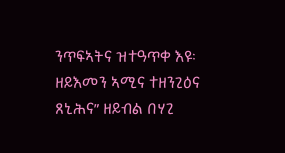ንጥፍኣትና ዝተዓጥቀ እዩ፡ ዘይእመን ኣሚና ተዘንጊዕና ጸኒሕና” ዘይብል በሃጊ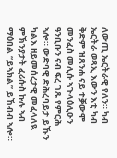ለውጢ ኤርትራዊ የለን። ካብ ኤርትራ ወጻኢ እውን እቲ ካብ ቅድም ዝጸንሐ ናይ ተቓውሞ መንፈስ መሊሱ ኣጉላዕሊዑን ዓንቢቡን ናብ ፍረ ገጹ የምርሕ ኣሎ። ውድባዊ ድሕረባይታ ይኹን ካልእ ዘይመሰረታዊ መፈላለዪ ምኽንያታት ፈሪሱስ ኩሉ ኣብ ማዕበል “ይኣክል” ይኸብብ ኣሎ።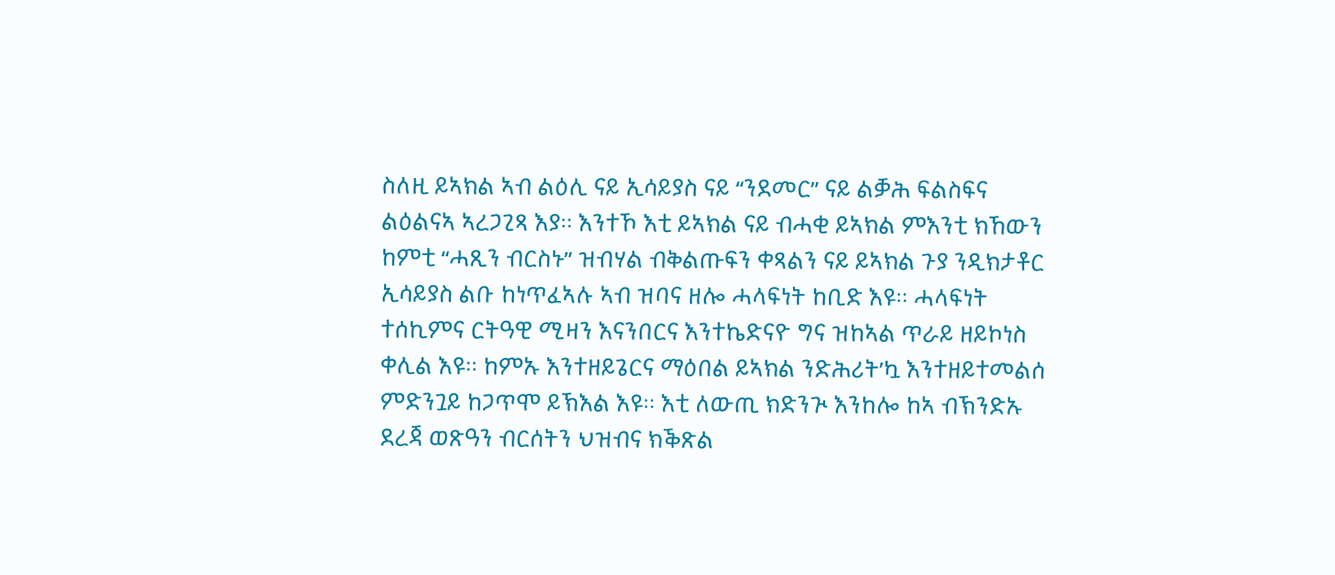ስለዚ ይኣክል ኣብ ልዕሊ ናይ ኢሳይያስ ናይ “ንደመር” ናይ ልቓሕ ፍልስፍና ልዕልናኣ ኣረጋጊጻ እያ። እንተኾ እቲ ይኣክል ናይ ብሓቂ ይኣክል ምእንቲ ክኸውን ከምቲ “ሓጺን ብርስኑ” ዝብሃል ብቅልጡፍን ቀጻልን ናይ ይኣክል ጉያ ንዲክታቶር ኢሳይያስ ልቡ ከነጥፈኣሉ ኣብ ዝባና ዘሎ ሓላፍነት ከቢድ እዩ። ሓላፍነት ተሰኪምና ርትዓዊ ሚዛን እናንበርና እንተኬድናዮ ግና ዝከኣል ጥራይ ዘይኮነስ ቀሊል እዩ። ከምኡ እንተዘይጌርና ማዕበል ይኣክል ንድሕሪት’ኳ እንተዘይተመልሰ ምድንጓይ ከጋጥሞ ይኽእል እዩ። እቲ ለውጢ ክድንጒ እንከሎ ከኣ ብኽንድኡ ደረጃ ወጽዓን ብርሰትን ህዝብና ክቕጽል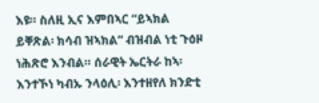እዩ። ስለዚ ኢና እምበኣር “ይኣክል ይቐጽል፡ ክሳብ ዝኣክል” ብዝብል ነቲ ጉዕዞ ነሕጽሮ እንብል። ሰራዊት ኤርትራ ከኣ፡ እንተኾነ ካብኡ ንላዕሊ፡ እንተዘየለ ክንድቲ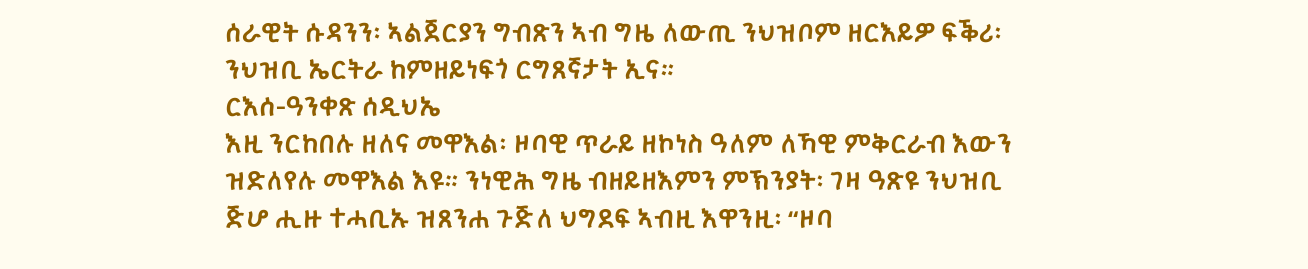ሰራዊት ሱዳንን፡ ኣልጀርያን ግብጽን ኣብ ግዜ ለውጢ ንህዝቦም ዘርእይዎ ፍቕሪ፡ ንህዝቢ ኤርትራ ከምዘይነፍጎ ርግጸኛታት ኢና።
ርእሰ-ዓንቀጽ ሰዲህኤ
እዚ ንርከበሉ ዘለና መዋእል፡ ዞባዊ ጥራይ ዘኮነስ ዓለም ለኻዊ ምቅርራብ እውን ዝድለየሉ መዋእል እዩ። ንነዊሕ ግዜ ብዘይዘእምን ምኽንያት፡ ገዛ ዓጽዩ ንህዝቢ ጅሆ ሒዙ ተሓቢኡ ዝጸንሐ ጉጅለ ህግደፍ ኣብዚ እዋንዚ፡ “ዞባ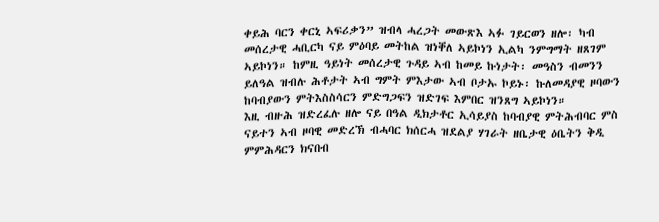ቀይሕ ባርን ቀርኒ ኣፍሪቃን” ዝብላ ሓረጋት መውጽእ ኣፉ ገይርወን ዘሎ፡ ካብ መሰረታዊ ሓቢርካ ናይ ምዕባይ መትከል ዝነቐለ ኣይኮነን ኢልካ ንምግማት ዘጸገም ኣይኮነን። ከምዚ ዓይነት መሰረታዊ ጉዳይ ኣብ ከመይ ኩነታት፡ መዓስን ብመንን ይለዓል ዝብሉ ሕቶታት ኣብ ግምት ምእታው ኣብ ቦታኡ ኮይኑ፡ ኩለመዳያዊ ዞባውን ከባብያውን ምትእስስሳርን ምድግጋፍን ዝድገፍ እምበር ዝንጸግ ኣይኮነን።
እዚ ብዙሕ ዝድረፈሉ ዘሎ ናይ በዓል ዲክታቶር ኢሳይያስ ከባብያዊ ምትሕብባር ምስ ናይተን ኣብ ዞባዊ መድረኽ ብሓባር ክሰርሓ ዝደልያ ሃገራት ዘቤታዊ ዕቤትን ቅዲ ምምሕዳርን ክናበብ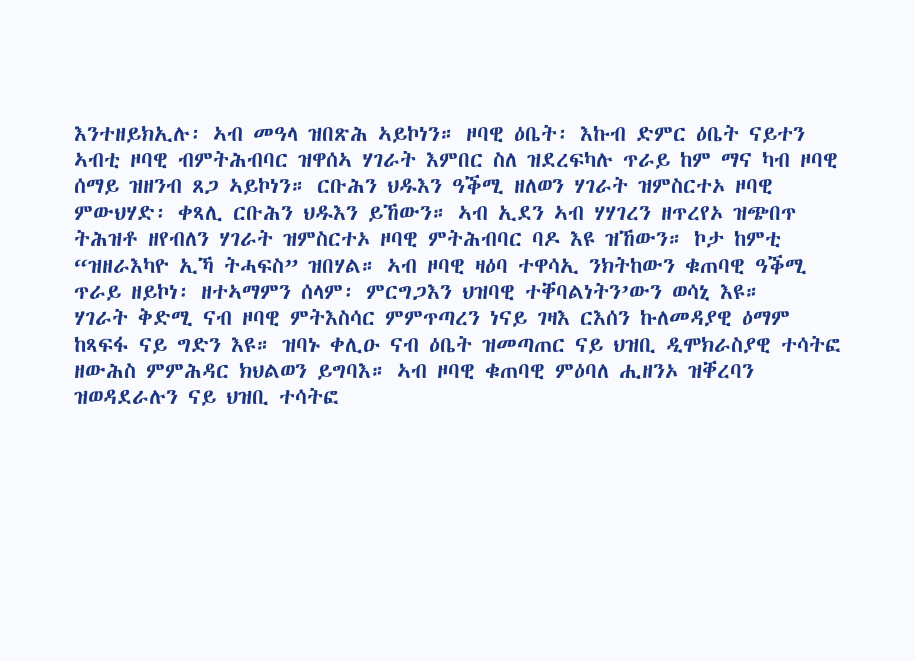እንተዘይክኢሉ፡ ኣብ መዓላ ዝበጽሕ ኣይኮነን። ዞባዊ ዕቤት፡ እኩብ ድምር ዕቤት ናይተን ኣብቲ ዞባዊ ብምትሕብባር ዝዋሰኣ ሃገራት እምበር ስለ ዝደረፍካሉ ጥራይ ከም ማና ካብ ዞባዊ ሰማይ ዝዘንብ ጸጋ ኣይኮነን። ርቡሕን ህዱእን ዓቕሚ ዘለወን ሃገራት ዝምስርተኦ ዞባዊ ምውህሃድ፡ ቀጻሊ ርቡሕን ህዱእን ይኸውን። ኣብ ኢደን ኣብ ሃሃገረን ዘጥረየኦ ዝጭበጥ ትሕዝቶ ዘየብለን ሃገራት ዝምስርተኦ ዞባዊ ምትሕብባር ባዶ እዩ ዝኸውን። ኮታ ከምቲ “ዝዘራእካዮ ኢኻ ትሓፍስ” ዝበሃል። ኣብ ዞባዊ ዛዕባ ተዋሳኢ ንክትከውን ቁጠባዊ ዓቕሚ ጥራይ ዘይኮነ፡ ዘተኣማምን ሰላም፡ ምርግጋእን ህዝባዊ ተቐባልነትን’ውን ወሳኒ እዩ።
ሃገራት ቅድሚ ናብ ዞባዊ ምትእስሳር ምምጥጣረን ነናይ ገዛእ ርእሰን ኩለመዳያዊ ዕማም ከጻፍፋ ናይ ግድን እዩ። ዝባኑ ቀሊዑ ናብ ዕቤት ዝመጣጠር ናይ ህዝቢ ዲሞክራስያዊ ተሳትፎ ዘውሕስ ምምሕዳር ክህልወን ይግባእ። ኣብ ዞባዊ ቁጠባዊ ምዕባለ ሒዘንኦ ዝቐረባን ዝወዳደራሉን ናይ ህዝቢ ተሳትፎ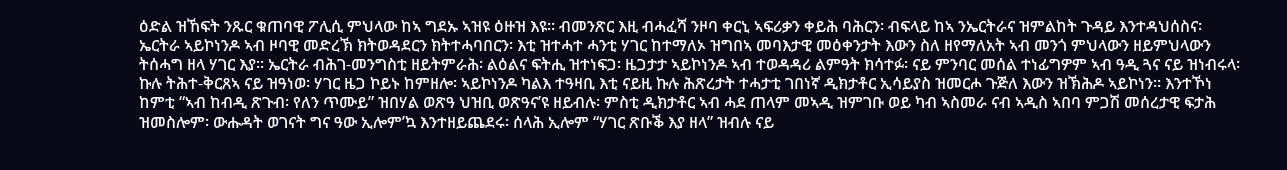ዕድል ዝኸፍት ንጹር ቁጠባዊ ፖሊሲ ምህላው ከኣ ግደኡ ኣዝዩ ዕዙዝ እዩ። ብመንጽር እዚ ብሓፈሻ ንዞባ ቀርኒ ኣፍሪቃን ቀይሕ ባሕርን፡ ብፍላይ ከኣ ንኤርትራና ዝምልከት ጉዳይ እንተዳህሰስና፡ ኤርትራ ኣይኮነንዶ ኣብ ዞባዊ መድረኽ ክትወዳደርን ክትተሓባበርን፡ እቲ ዝተሓተ ሓንቲ ሃገር ከተማለኦ ዝግበኣ መባእታዊ መዕቀንታት እውን ስለ ዘየማለአት ኣብ መንጎ ምህላውን ዘይምህላውን ትሰሓግ ዘላ ሃገር እያ። ኤርትራ ብሕገ-መንግስቲ ዘይትምራሕ፡ ልዕልና ፍትሒ ዝተነፍጋ፡ ዜጋታታ ኣይኮነንዶ ኣብ ተወዳዳሪ ልምዓት ክሳተፉ፡ ናይ ምንባር መሰል ተነፊግዎም ኣብ ዓዲ ጓና ናይ ዝነብሩላ፡ ኩሉ ትሕተ-ቅርጸኣ ናይ ዝዓነወ፡ ሃገር ዜጋ ኮይኑ ከምዘሎ፡ ኣይኮነንዶ ካልእ ተዓዛቢ እቲ ናይዚ ኩሉ ሕጽረታት ተሓታቲ ገበነኛ ዲክታቶር ኢሳይያስ ዝመርሖ ጉጅለ እውን ዝኽሕዶ ኣይኮነን። እንተኾነ ከምቲ “ኣብ ከብዲ ጽጉብ፡ የለን ጥሙይ” ዝበሃል ወጽዓ ህዝቢ ወጽዓና’ዩ ዘይብሉ፡ ምስቲ ዲክታቶር ኣብ ሓደ ጠላም መኣዲ ዝምገቡ ወይ ካብ ኣስመራ ናብ ኣዲስ ኣበባ ምጋሽ መሰረታዊ ፍታሕ ዝመስሎም፡ ውሑዳት ወገናት ግና ዓው ኢሎም’ኳ እንተዘይጨደሩ፡ ሰላሕ ኢሎም “ሃገር ጽቡቕ እያ ዘላ” ዝብሉ ናይ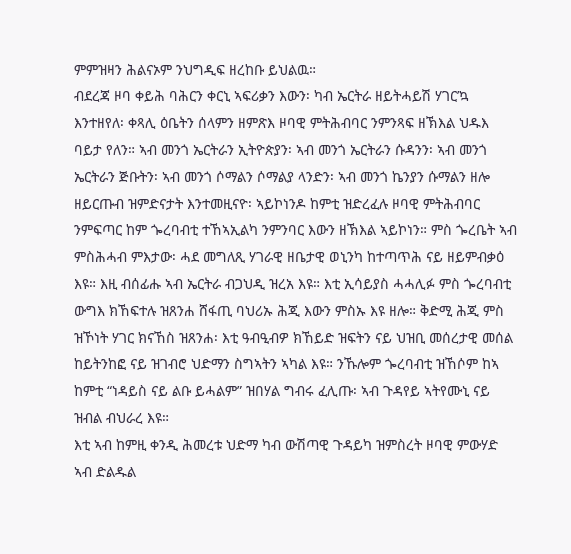ምምዝዛን ሕልናኦም ንህግዲፍ ዘረከቡ ይህልዉ።
ብደረጃ ዞባ ቀይሕ ባሕርን ቀርኒ ኣፍሪቃን እውን፡ ካብ ኤርትራ ዘይትሓይሽ ሃገር’ኳ እንተዘየለ፡ ቀጻሊ ዕቤትን ሰላምን ዘምጽእ ዞባዊ ምትሕብባር ንምንጻፍ ዘኽእል ህዱእ ባይታ የለን። ኣብ መንጎ ኤርትራን ኢትዮጵያን፡ ኣብ መንጎ ኤርትራን ሱዳንን፡ ኣብ መንጎ ኤርትራን ጅቡትን፡ ኣብ መንጎ ሶማልን ሶማልያ ላንድን፡ ኣብ መንጎ ኬንያን ሱማልን ዘሎ ዘይርጡብ ዝምድናታት እንተመዚናዮ፡ ኣይኮነንዶ ከምቲ ዝድረፈሉ ዞባዊ ምትሕብባር ንምፍጣር ከም ጐረባብቲ ተኸኣኢልካ ንምንባር እውን ዘኽእል ኣይኮነን። ምስ ጐረቤት ኣብ ምስሕሓብ ምእታው፡ ሓደ መግለጺ ሃገራዊ ዘቤታዊ ወኒንካ ከተጣጥሕ ናይ ዘይምብቃዕ እዩ። እዚ ብሰፊሑ ኣብ ኤርትራ ብጋህዲ ዝረአ እዩ። እቲ ኢሳይያስ ሓሓሊፉ ምስ ጐረባብቲ ውግእ ክኸፍተሉ ዝጸንሐ ሸፋጢ ባህሪኡ ሕጂ እውን ምስኡ እዩ ዘሎ። ቅድሚ ሕጂ ምስ ዝኾነት ሃገር ክናኸስ ዝጸንሐ፡ እቲ ዓብዒብዎ ክኸይድ ዝፍትን ናይ ህዝቢ መሰረታዊ መሰል ከይትንከፎ ናይ ዝገብሮ ህድማን ስግኣትን ኣካል እዩ። ንኹሎም ጐረባብቲ ዝኸሶም ከኣ ከምቲ “ነዳይስ ናይ ልቡ ይሓልም” ዝበሃል ግብሩ ፈሊጡ፡ ኣብ ጉዳየይ ኣትየሙኒ ናይ ዝብል ብህራረ እዩ።
እቲ ኣብ ከምዚ ቀንዲ ሕመረቱ ህድማ ካብ ውሽጣዊ ጉዳይካ ዝምስረት ዞባዊ ምውሃድ ኣብ ድልዱል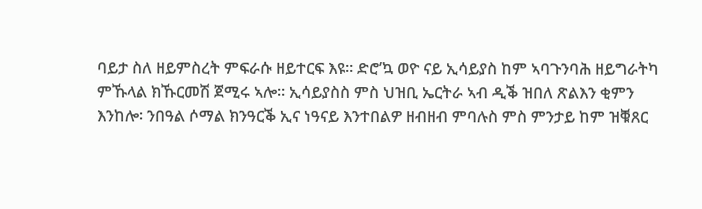ባይታ ስለ ዘይምስረት ምፍራሱ ዘይተርፍ እዩ። ድሮ’ኳ ወዮ ናይ ኢሳይያስ ከም ኣባጉንባሕ ዘይግራትካ ምኹላል ክኹርመሽ ጀሚሩ ኣሎ። ኢሳይያስስ ምስ ህዝቢ ኤርትራ ኣብ ዲቕ ዝበለ ጽልእን ቂምን እንከሎ፡ ንበዓል ሶማል ክንዓርቕ ኢና ነዓናይ እንተበልዎ ዘብዘብ ምባሉስ ምስ ምንታይ ከም ዝቑጸር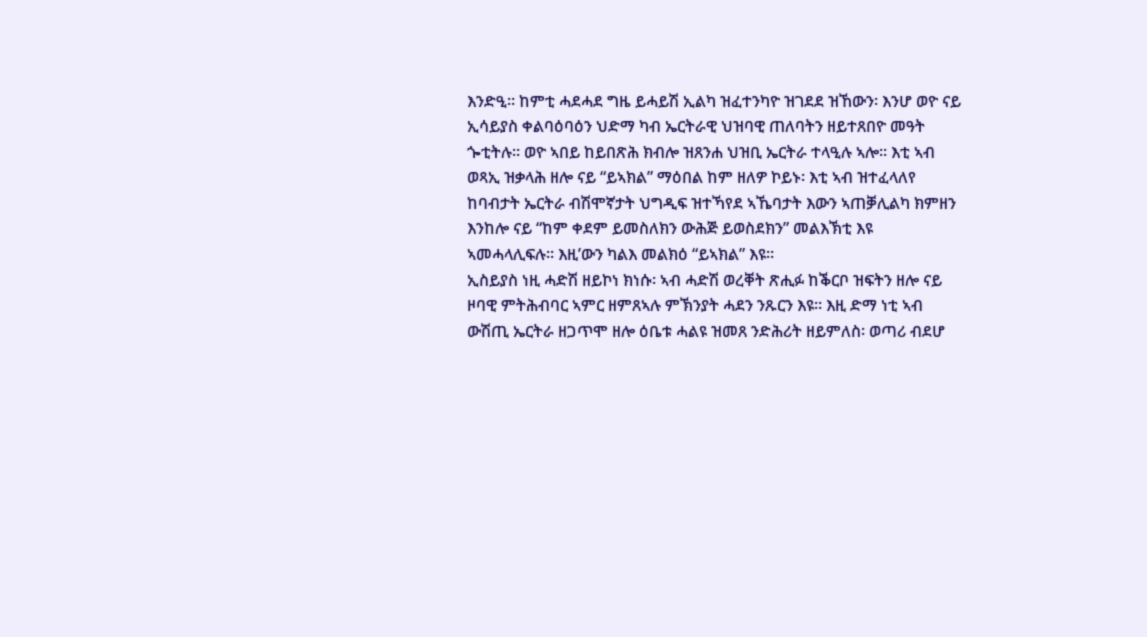እንድዒ። ከምቲ ሓደሓደ ግዜ ይሓይሽ ኢልካ ዝፈተንካዮ ዝገደደ ዝኸውን፡ እንሆ ወዮ ናይ ኢሳይያስ ቀልባዕባዕን ህድማ ካብ ኤርትራዊ ህዝባዊ ጠለባትን ዘይተጸበዮ መዓት ጐቲትሉ። ወዮ ኣበይ ከይበጽሕ ክብሎ ዝጸንሐ ህዝቢ ኤርትራ ተላዒሉ ኣሎ። እቲ ኣብ ወጻኢ ዝቃላሕ ዘሎ ናይ “ይኣክል” ማዕበል ከም ዘለዎ ኮይኑ፡ እቲ ኣብ ዝተፈላለየ ከባብታት ኤርትራ ብሽሞኛታት ህግዲፍ ዝተኻየደ ኣኼባታት እውን ኣጠቓሊልካ ክምዘን እንከሎ ናይ “ከም ቀደም ይመስለክን ውሕጅ ይወስደክን” መልእኽቲ እዩ ኣመሓላሊፍሉ። እዚ’ውን ካልእ መልክዕ “ይኣክል” እዩ።
ኢስይያስ ነዚ ሓድሽ ዘይኮነ ክነሱ፡ ኣብ ሓድሽ ወረቐት ጽሒፉ ከቕርቦ ዝፍትን ዘሎ ናይ ዞባዊ ምትሕብባር ኣምር ዘምጸኣሉ ምኽንያት ሓደን ንጹርን እዩ። እዚ ድማ ነቲ ኣብ ውሽጢ ኤርትራ ዘጋጥሞ ዘሎ ዕቤቱ ሓልዩ ዝመጸ ንድሕሪት ዘይምለስ፡ ወጣሪ ብደሆ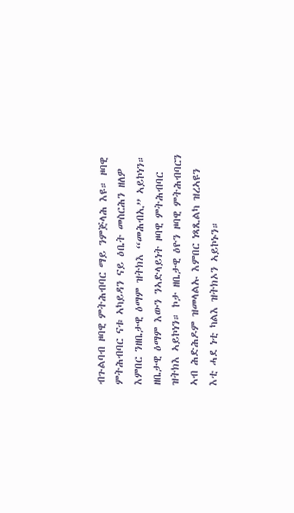ብጉልባብ ዞባዊ ምትሕብባር ማይ ንምጅላሕ እዩ። ዞባዊ ምትሕብባር ናቱ ኣካይዳን ናይ ዕቤት መስርሕን ዘለዎ እምበር ንዘቤታዊ ዕማም ዝትክእ “መሕብኢ” ኣይኮነን። ዘቤታዊ ዕማም እውን ንኣድላይነት ዞባዊ ምትሕብባር ዝትክእ ኣይኮነን። ኮታ ዘቤታዊ ዕዮን ዞባዊ ምትሕብባርን ኣብ ሕድሕዶም ዝመላልኡ እምበር ነጻጺልካ ዝረኣዩን እቲ ሓደ ነቲ ካልእ ዝትክኦን ኣይኮኑን።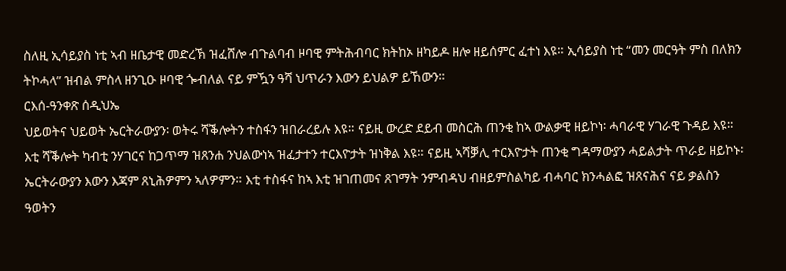ስለዚ ኢሳይያስ ነቲ ኣብ ዘቤታዊ መድረኽ ዝፈሸሎ ብጉልባብ ዞባዊ ምትሕብባር ክትከኦ ዘካይዶ ዘሎ ዘይሰምር ፈተነ እዩ። ኢሳይያስ ነቲ “መን መርዓት ምስ በለክን ትኮሓላ” ዝብል ምስላ ዘንጊዑ ዞባዊ ጐብለል ናይ ምዃን ዓሻ ህጥራን እውን ይህልዎ ይኸውን።
ርእሰ-ዓንቀጽ ሰዲህኤ
ህይወትና ህይወት ኤርትራውያን፡ ወትሩ ሻቕሎትን ተስፋን ዝበራረይሉ እዩ። ናይዚ ውረድ ደይብ መስርሕ ጠንቂ ከኣ ውልቃዊ ዘይኮነ፡ ሓባራዊ ሃገራዊ ጉዳይ እዩ። እቲ ሻቕሎት ካብቲ ንሃገርና ከጋጥማ ዝጸንሐ ንህልውነኣ ዝፈታተን ተርእዮታት ዝነቅል እዩ። ናይዚ ኣሻቓሊ ተርእዮታት ጠንቂ ግዳማውያን ሓይልታት ጥራይ ዘይኮኑ፡ ኤርትራውያን እውን እጃም ጸኒሕዎምን ኣለዎምን። እቲ ተስፋና ከኣ እቲ ዝገጠመና ጸገማት ንምብዳህ ብዘይምስልካይ ብሓባር ክንሓልፎ ዝጸናሕና ናይ ቃልስን ዓወትን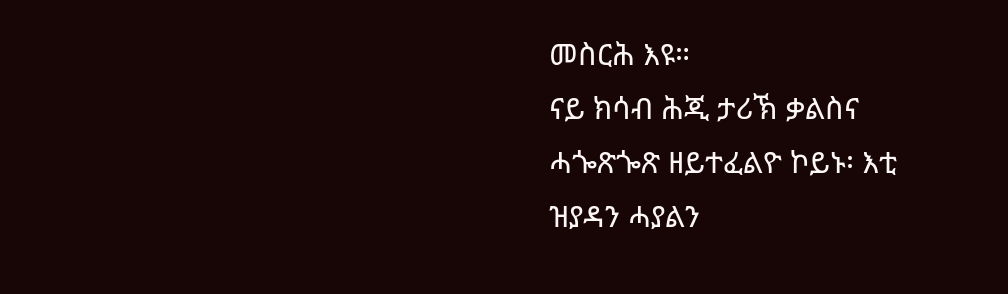መስርሕ እዩ።
ናይ ክሳብ ሕጂ ታሪኽ ቃልስና ሓጐጽጐጽ ዘይተፈልዮ ኮይኑ፡ እቲ ዝያዳን ሓያልን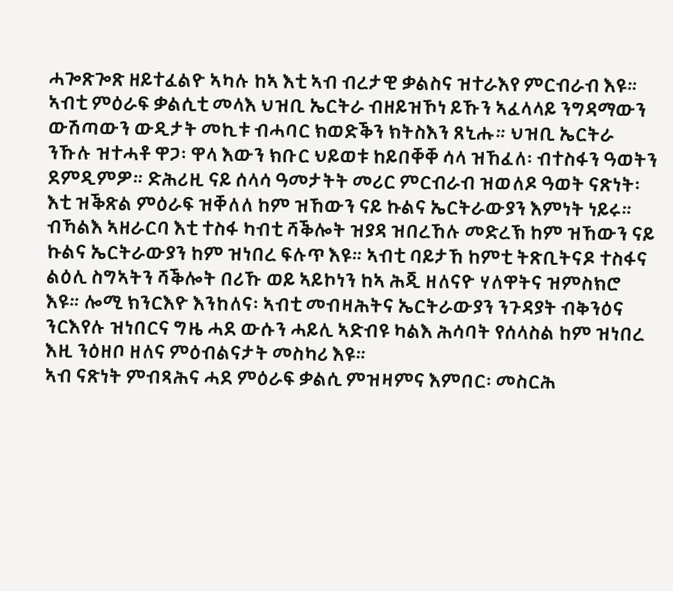ሓጐጽጐጽ ዘይተፈልዮ ኣካሉ ከኣ እቲ ኣብ ብረታዊ ቃልስና ዝተራእየ ምርብራብ እዩ። ኣብቲ ምዕራፍ ቃልሲቲ መላእ ህዝቢ ኤርትራ ብዘይዝኾነ ይኹን ኣፈላላይ ንግዳማውን ውሽጣውን ውዲታት መኪቱ ብሓባር ክወድቕን ክትስእን ጸኒሑ። ህዝቢ ኤርትራ ንኹሉ ዝተሓቶ ዋጋ፡ ዋላ እውን ክቡር ህይወቱ ከይበቐቐ ሳላ ዝኸፈለ፡ ብተስፋን ዓወትን ደምዲምዎ። ድሕሪዚ ናይ ሰላሳ ዓመታትት መሪር ምርብራብ ዝወለዶ ዓወት ናጽነት፡ እቲ ዝቕጽል ምዕራፍ ዝቐለለ ከም ዝኸውን ናይ ኩልና ኤርትራውያን እምነት ነይሩ። ብኻልእ ኣዘራርባ እቲ ተስፋ ካብቲ ሻቕሎት ዝያዳ ዝበረኸሉ መድረኽ ከም ዝኸውን ናይ ኩልና ኤርትራውያን ከም ዝነበረ ፍሉጥ እዩ። ኣብቲ ባይታኸ ከምቲ ትጽቢትናዶ ተስፋና ልዕሊ ስግኣትን ሻቕሎት በሪኹ ወይ ኣይኮነን ከኣ ሕጂ ዘለናዮ ሃለዋትና ዝምስክሮ እዩ። ሎሚ ክንርእዮ እንከለና፡ ኣብቲ መብዛሕትና ኤርትራውያን ንጉዳያት ብቅንዕና ንርእየሉ ዝነበርና ግዜ ሓደ ውሱን ሓይሊ ኣድብዩ ካልእ ሕሳባት የሰላስል ከም ዝነበረ እዚ ንዕዘቦ ዘለና ምዕብልናታት መስካሪ እዩ።
ኣብ ናጽነት ምብጻሕና ሓደ ምዕራፍ ቃልሲ ምዝዛምና እምበር፡ መስርሕ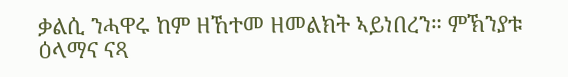ቃልሲ ንሓዋሩ ከም ዘኸተመ ዘመልክት ኣይነበረን። ምኽንያቱ ዕላማና ናጻ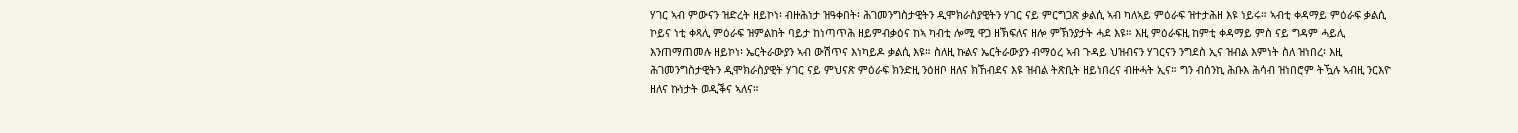ሃገር ኣብ ምውናን ዝድረት ዘይኮነ፡ ብዙሕነታ ዝዓቀበት፡ ሕገመንግስታዊትን ዲሞክራስያዊትን ሃገር ናይ ምርግጋጽ ቃልሲ ኣብ ካለኣይ ምዕራፍ ዝተታሕዘ እዩ ነይሩ። ኣብቲ ቀዳማይ ምዕራፍ ቃልሲ ኮይና ነቲ ቀጻሊ ምዕራፍ ዝምልከት ባይታ ከነጣጥሕ ዘይምብቃዕና ከኣ ካብቲ ሎሚ ዋጋ ዘኽፍለና ዘሎ ምኽንያታት ሓደ እዩ። እዚ ምዕራፍዚ ከምቲ ቀዳማይ ምስ ናይ ግዳም ሓይሊ እንጠማጠመሉ ዘይኮነ፡ ኤርትራውያን ኣብ ውሽጥና እነካይዶ ቃልሲ እዩ። ስለዚ ኩልና ኤርትራውያን ብማዕረ ኣብ ጉዳይ ህዝብናን ሃገርናን ንግደስ ኢና ዝብል እምነት ስለ ዝነበረ፡ እዚ ሕገመንግስታዊትን ዲሞክራስያዊት ሃገር ናይ ምህናጽ ምዕራፍ ክንድዚ ንዕዘቦ ዘለና ክኸብደና እዩ ዝብል ትጽቢት ዘይነበረና ብዙሓት ኢና። ግን ብሰንኪ ሕቡእ ሕሳብ ዝነበሮም ትዃሉ ኣብዚ ንርእዮ ዘለና ኩነታት ወዲቕና ኣለና።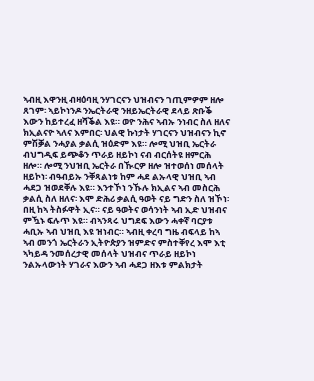ኣብዚ እዋንዚ ብዛዕባዚ ንሃገርናን ህዝብናን ገጢምዎም ዘሎ ጸገም፡ ኣይኮነንዶ ንኤርትራዊ ንዘይኤርትራዊ ደላይ ጽቡቕ እውን ከይተረፈ ዘሻቕል እዩ። ወዮ ንሕና ኣብኡ ንነብር ስለ ዘለና ክኢልናዮ ኣለና እምበር፡ ህልዊ ኩነታት ሃገርናን ህዝብናን ኪኖ ምሽቓል ንሓያል ቃልሲ ዝዕድም እዩ። ሎሚ ህዝቢ ኤርትራ ብህግዲፍ ይጭቆን ጥራይ ዘይኮነ ናብ ብርሰትዩ ዘምርሕ ዘሎ። ሎሚ ንህዝቢ ኤርትራ በዂርዎ ዘሎ ዝተወሰነ መሰላት ዘይኮነ፡ ብዓብይኡ ንቐጻልነቱ ከም ሓደ ልኡላዊ ህዝቢ ኣብ ሓደጋ ዝወደቐሉ እዩ። እንተኾነ ንኹሉ ክኢልና ኣብ መስርሕ ቃልሲ ስለ ዘለና፡ እሞ ድሕሪ ቃልሲ ዓወት ናይ ግድን ስለ ዝኾነ፡ በዚ ከኣ ትስፉዋት ኢና። ናይ ዓወትና ወሳንነት ኣብ ኢድ ህዝብና ምዃኑ ፍሉጥ እዩ። ብኣንጻሩ ህግደፍ እውን ሓቀኛ ባርያቱ ሓቢኡ ኣብ ህዝቢ እዩ ዝነብር። ኣብዚ ቀረባ ግዜ ብፍላይ ከኣ ኣብ መንጎ ኤርትራን ኢትዮጵያን ዝምድና ምስተቐየረ እሞ እቲ ኣካይዳ ንመሰረታዊ መሰላት ህዝብና ጥራይ ዘይኮነ ንልኡላውነት ሃገራና እውን ኣብ ሓደጋ ዘእቱ ምልክታት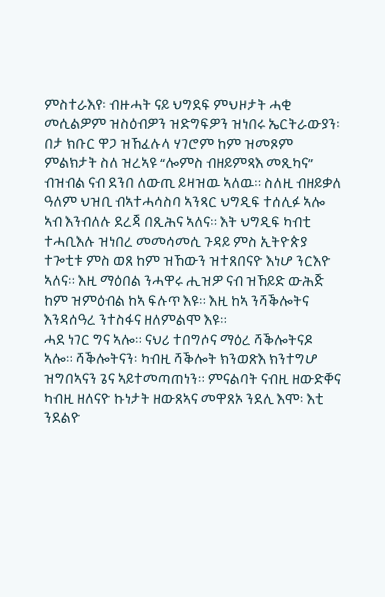ምስተራእየ፡ ብዙሓት ናይ ህግደፍ ምህዞታት ሓቂ መሲልዎም ዝስዕብዎን ዝድግፍዎን ዝነበሩ ኤርትራውያን፡ በታ ክቡር ዋጋ ዝኸፈሉላ ሃገሮም ከም ዝመጾም ምልክታት ስለ ዝረኣዩ “ሎምስ ብዘይምጻእ መጺካና” ብዝብል ናብ ደንበ ለውጢ ይዛዝዉ ኣለዉ። ስለዚ ብዘይቃለ ዓለም ህዝቢ ብኣተሓሳስባ ኣንጻር ህግዲፍ ተሰሊፉ ኣሎ ኣብ እንብለሉ ደረጃ በጺሕና ኣለና። እት ህግዲፍ ካብቲ ተሓቢእሉ ዝነበረ መመሳመሲ ጉዳይ ምስ ኢትዮጵያ ተጐቲቱ ምስ ወጸ ከም ዝኸውን ዝተጸበናዮ እነሆ ንርእዮ ኣለና። እዚ ማዕበል ንሓዋሩ ሒዝዎ ናብ ዝኸይድ ውሕጅ ከም ዝምዕብል ከኣ ፍሉጥ እዩ። እዚ ከኣ ንሻቕሎትና እንዳሰዓረ ንተስፋና ዘለምልሞ እዩ።
ሓደ ነገር ግና ኣሎ። ናህሪ ተበግሶና ማዕረ ሻቕሎትናዶ ኣሎ። ሻቕሎትናን፡ ካብዚ ሻቕሎት ክንወጽእ ክንተግሆ ዝግበኣናን ጌና ኣይተመጣጠነን። ምናልባት ናብዚ ዘውድቐና ካብዚ ዘለናዮ ኩነታት ዘውጸኣና መዋጸኦ ንደሊ እሞ፡ እቲ ንደልዮ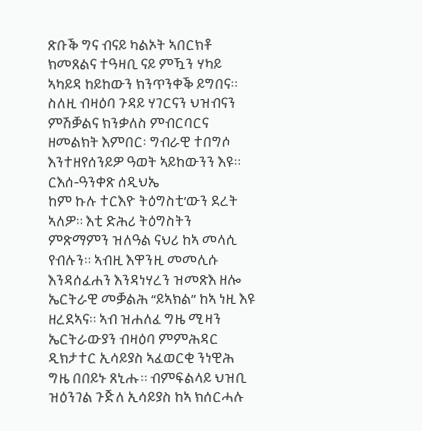ጽቡቕ ግና ብናይ ካልኦት ኣበርክቶ ክመጸልና ተዓዛቢ ናይ ምዃን ሃካይ ኣካይዳ ከይከውን ክንጥንቀቕ ይግበና። ስለዚ ብዛዕባ ጉዳይ ሃገርናን ህዝብናን ምሽቓልና ክንቃለስ ምብርባርና ዘመልክት እምበር፡ ግብራዊ ተበግሶ እንተዘየሰንይዎ ዓወት ኣይከውንን እዩ።
ርእሰ-ዓንቀጽ ሰዲህኤ
ከም ኩሉ ተርእዮ ትዕግስቲ’ውን ደረት ኣለዎ። እቲ ድሕሪ ትዕግስትን ምጽማምን ዝለዓል ናህሪ ከኣ መላሲ የብሉን። ኣብዚ እዋንዚ መመሊሱ እንዳሰፈሐን እንዳነሃረን ዝመጽእ ዘሎ ኤርትራዊ መቓልሕ “ይኣክል” ከኣ ነዚ እዩ ዘረደኣና። ኣብ ዝሐለፈ ግዜ ሚዛን ኤርትራውያን ብዛዕባ ምምሕዳር ዲክታተር ኢሳይያስ ኣፈወርቂ ንነዊሕ ግዜ በበይኑ ጸኒሑ። ብምፍልላይ ህዝቢ ዝዕንገል ጉጅለ ኢሳይያስ ከኣ ክሰርሓሉ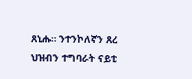ጸኒሑ። ንተንኮለኛን ጸረ ህዝብን ተግባራት ናይቲ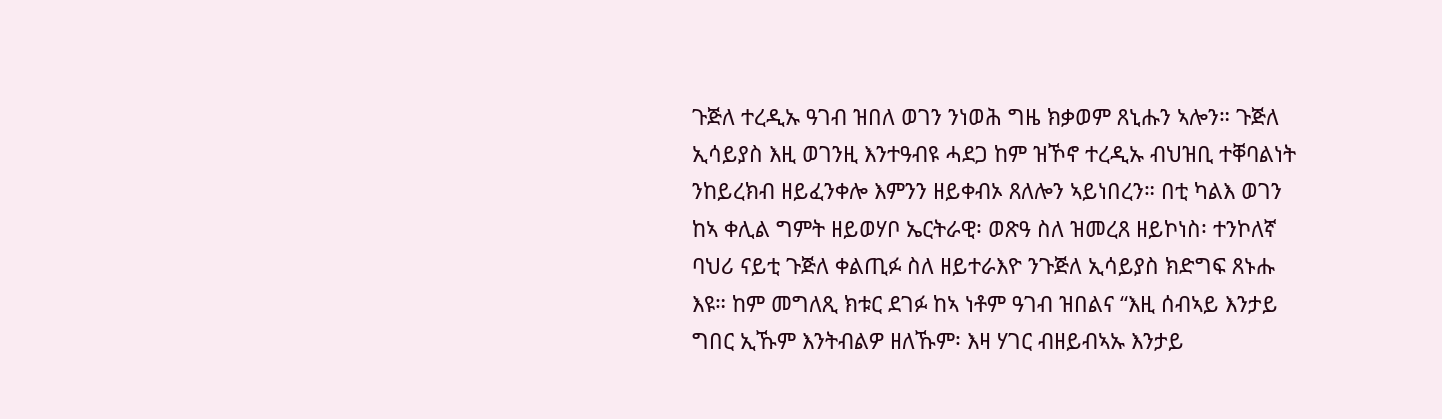ጉጅለ ተረዲኡ ዓገብ ዝበለ ወገን ንነወሕ ግዜ ክቃወም ጸኒሑን ኣሎን። ጉጅለ ኢሳይያስ እዚ ወገንዚ እንተዓብዩ ሓደጋ ከም ዝኾኖ ተረዲኡ ብህዝቢ ተቐባልነት ንከይረክብ ዘይፈንቀሎ እምንን ዘይቀብኦ ጸለሎን ኣይነበረን። በቲ ካልእ ወገን ከኣ ቀሊል ግምት ዘይወሃቦ ኤርትራዊ፡ ወጽዓ ስለ ዝመረጸ ዘይኮነስ፡ ተንኮለኛ ባህሪ ናይቲ ጉጅለ ቀልጢፉ ስለ ዘይተራእዮ ንጉጅለ ኢሳይያስ ክድግፍ ጸኑሑ እዩ። ከም መግለጺ ክቱር ደገፉ ከኣ ነቶም ዓገብ ዝበልና “እዚ ሰብኣይ እንታይ ግበር ኢኹም እንትብልዎ ዘለኹም፡ እዛ ሃገር ብዘይብኣኡ እንታይ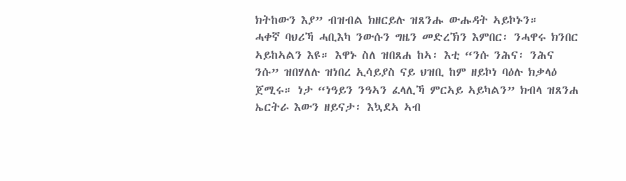ክትከውን እያ” ብዝብል ክዘርይሉ ዝጸንሑ ውሑዳት ኣይኮኑን።
ሓቀኛ ባህሪኻ ሓቢእካ ንውሱን ግዜን መድረኽን እምበር፡ ንሓዋሩ ክንበር ኣይከኣልን እዩ። እዋኑ ስለ ዝበጸሐ ከኣ፡ እቲ “ንሱ ንሕና፡ ንሕና ንሱ” ዝበሃለሉ ዝነበረ ኢሳይያስ ናይ ህዝቢ ከም ዘይኮነ ባዕሉ ክቃላዕ ጀሚሩ። ነታ “ነዓይን ንዓኣን ፈላሊኻ ምርኣይ ኣይካልን” ክብላ ዝጸንሐ ኤርትራ እውን ዘይናታ፡ እኳደኣ ኣብ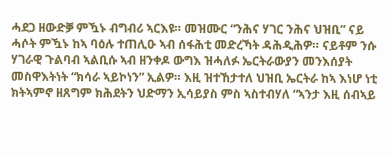ሓደጋ ዘውድቓ ምዃኑ ብግብሪ ኣርእዩ። መዝሙር “ንሕና ሃገር ንሕና ህዝቢ” ናይ ሓሶት ምዃኑ ከኣ ባዕሉ ተጠሊዑ ኣብ ሰፋሕቲ መድረኻት ዳሕዲሕዎ። ናይቶም ንሱ ሃገራዊ ጉልባብ ኣልቢሱ ኣብ ዘንቀዶ ውግእ ዝሓለፉ ኤርትራውያን መንእሰያት መስዋእትነት “ክሳራ ኣይኮነን” ኢልዎ። እዚ ዝተኸታተለ ህዝቢ ኤርትራ ከኣ እነሆ ነቲ ክትኣምኖ ዘጸግም ክሕደትን ህድማን ኢሳይያስ ምስ ኣስተብሃለ “ኣንታ እዚ ሰብኣይ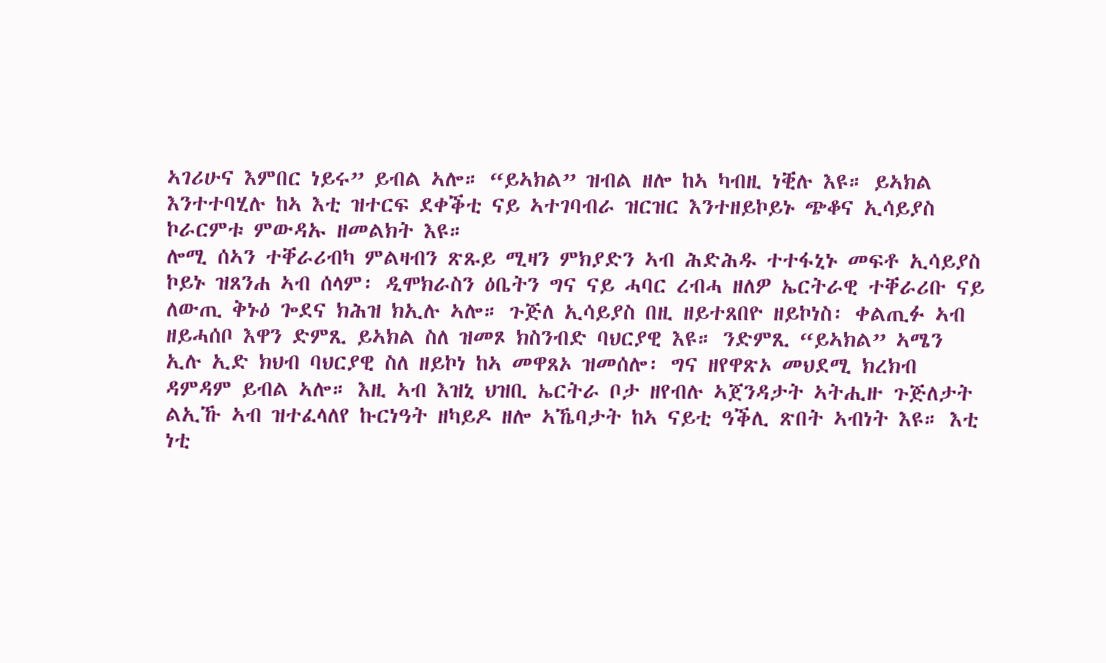ኣገሪሁና እምበር ነይሩ” ይብል ኣሎ። “ይኣክል” ዝብል ዘሎ ከኣ ካብዚ ነቒሉ እዩ። ይኣክል እንተተባሂሉ ከኣ እቲ ዝተርፍ ደቀቕቲ ናይ ኣተገባብራ ዝርዝር እንተዘይኮይኑ ጭቆና ኢሳይያስ ኮራርምቱ ምውዳኡ ዘመልክት እዩ።
ሎሚ ሰኣን ተቐራሪብካ ምልዛብን ጽጹይ ሚዛን ምክያድን ኣብ ሕድሕዱ ተተፋኒኑ መፍቶ ኢሳይያስ ኮይኑ ዝጸንሐ ኣብ ሰላም፡ ዲሞክራስን ዕቤትን ግና ናይ ሓባር ረብሓ ዘለዎ ኤርትራዊ ተቐራሪቡ ናይ ለውጢ ቅኑዕ ጐደና ክሕዝ ክኢሉ ኣሎ። ጉጅለ ኢሳይያስ በዚ ዘይተጸበዮ ዘይኮነስ፡ ቀልጢፉ ኣብ ዘይሓሰቦ እዋን ድምጺ ይኣክል ስለ ዝመጾ ክስንብድ ባህርያዊ እዩ። ንድምጺ “ይኣክል” ኣሜን ኢሉ ኢድ ክህብ ባህርያዊ ስለ ዘይኮነ ከኣ መዋጸኦ ዝመሰሎ፡ ግና ዘየዋጽኦ መህደሚ ክረክብ ዳምዳም ይብል ኣሎ። እዚ ኣብ እዝኒ ህዝቢ ኤርትራ ቦታ ዘየብሉ ኣጀንዳታት ኣትሒዙ ጉጅለታት ልኢኹ ኣብ ዝተፈላለየ ኩርነዓት ዘካይዶ ዘሎ ኣኼባታት ከኣ ናይቲ ዓቕሊ ጽበት ኣብነት እዩ። እቲ ነቲ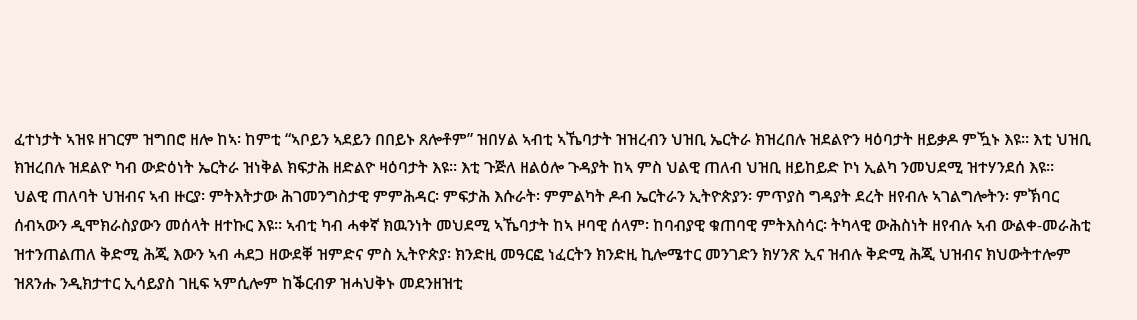ፈተነታት ኣዝዩ ዘገርም ዝግበሮ ዘሎ ከኣ፡ ከምቲ “ኣቦይን ኣደይን በበይኑ ጸሎቶም” ዝበሃል ኣብቲ ኣኼባታት ዝዝረብን ህዝቢ ኤርትራ ክዝረበሉ ዝደልዮን ዛዕባታት ዘይቃዶ ምዃኑ እዩ። እቲ ህዝቢ ክዝረበሉ ዝደልዮ ካብ ውድዕነት ኤርትራ ዝነቅል ክፍታሕ ዘድልዮ ዛዕባታት እዩ። እቲ ጉጅለ ዘልዕሎ ጉዳያት ከኣ ምስ ህልዊ ጠለብ ህዝቢ ዘይከይድ ኮነ ኢልካ ንመህደሚ ዝተሃንደሰ እዩ።
ህልዊ ጠለባት ህዝብና ኣብ ዙርያ፡ ምትእትታው ሕገመንግስታዊ ምምሕዳር፡ ምፍታሕ እሱራት፡ ምምልካት ዶብ ኤርትራን ኢትዮጵያን፡ ምጥያስ ግዳያት ደረት ዘየብሉ ኣገልግሎትን፡ ምኽባር ሰብኣውን ዲሞክራስያውን መሰላት ዘተኩር እዩ። ኣብቲ ካብ ሓቀኛ ክዉንነት መህደሚ ኣኼባታት ከኣ ዞባዊ ሰላም፡ ከባብያዊ ቁጠባዊ ምትእስሳር፡ ትካላዊ ውሕስነት ዘየብሉ ኣብ ውልቀ-መራሕቲ ዝተንጠልጠለ ቅድሚ ሕጂ እውን ኣብ ሓደጋ ዘውደቐ ዝምድና ምስ ኢትዮጵያ፡ ክንድዚ መዓርፎ ነፈርትን ክንድዚ ኪሎሜተር መንገድን ክሃንጽ ኢና ዝብሉ ቅድሚ ሕጂ ህዝብና ክህውትተሎም ዝጸንሑ ንዲክታተር ኢሳይያስ ገዚፍ ኣምሲሎም ከቕርብዎ ዝሓህቅኑ መደንዘዝቲ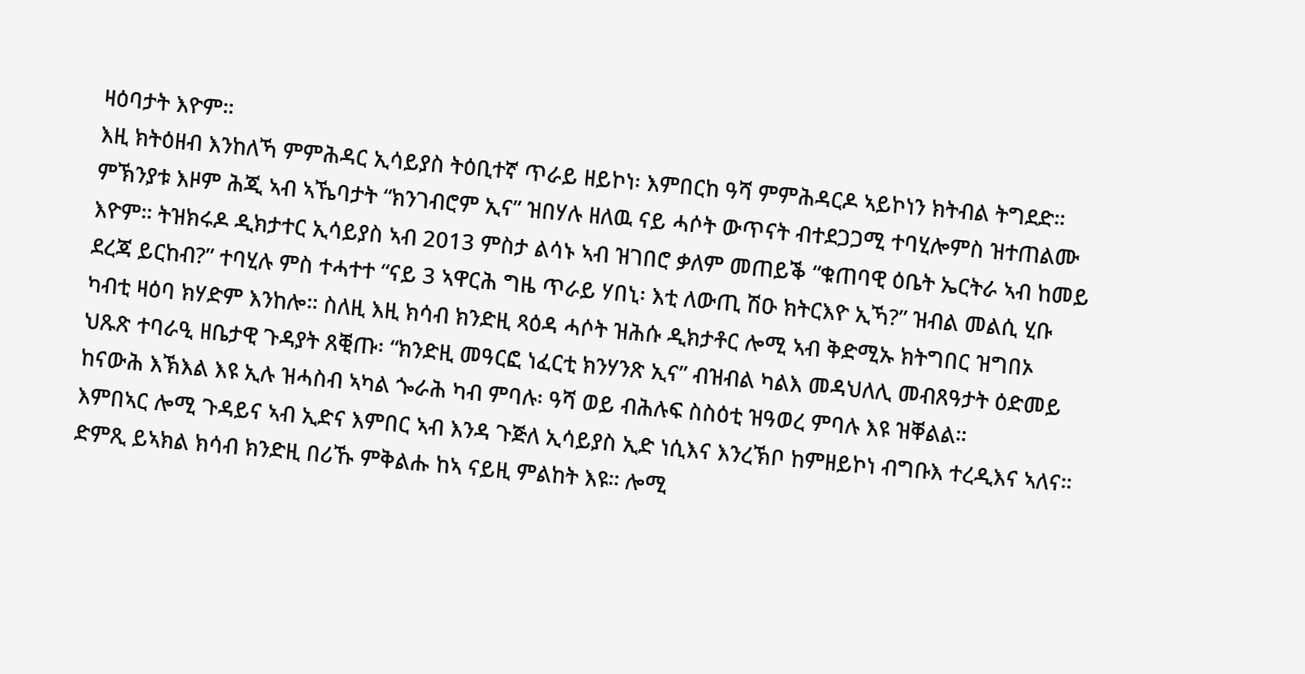ዛዕባታት እዮም።
እዚ ክትዕዘብ እንከለኻ ምምሕዳር ኢሳይያስ ትዕቢተኛ ጥራይ ዘይኮነ፡ እምበርከ ዓሻ ምምሕዳርዶ ኣይኮነን ክትብል ትግደድ። ምኽንያቱ እዞም ሕጂ ኣብ ኣኼባታት “ክንገብሮም ኢና” ዝበሃሉ ዘለዉ ናይ ሓሶት ውጥናት ብተደጋጋሚ ተባሂሎምስ ዝተጠልሙ እዮም። ትዝክሩዶ ዲክታተር ኢሳይያስ ኣብ 2013 ምስታ ልሳኑ ኣብ ዝገበሮ ቃለም መጠይቕ “ቁጠባዊ ዕቤት ኤርትራ ኣብ ከመይ ደረጃ ይርከብ?” ተባሂሉ ምስ ተሓተተ “ናይ 3 ኣዋርሕ ግዜ ጥራይ ሃበኒ፡ እቲ ለውጢ ሽዑ ክትርእዮ ኢኻ?” ዝብል መልሲ ሂቡ ካብቲ ዛዕባ ክሃድም እንከሎ። ስለዚ እዚ ክሳብ ክንድዚ ጻዕዳ ሓሶት ዝሕሱ ዲክታቶር ሎሚ ኣብ ቅድሚኡ ክትግበር ዝግበኦ ህጹጽ ተባራዒ ዘቤታዊ ጉዳያት ጸቒጡ፡ “ክንድዚ መዓርፎ ነፈርቲ ክንሃንጽ ኢና” ብዝብል ካልእ መዳህለሊ መብጸዓታት ዕድመይ ከናውሕ እኽእል እዩ ኢሉ ዝሓስብ ኣካል ጐራሕ ካብ ምባሉ፡ ዓሻ ወይ ብሕሉፍ ስስዕቲ ዝዓወረ ምባሉ እዩ ዝቐልል።
እምበኣር ሎሚ ጉዳይና ኣብ ኢድና እምበር ኣብ እንዳ ጉጅለ ኢሳይያስ ኢድ ነሲእና እንረኽቦ ከምዘይኮነ ብግቡእ ተረዲእና ኣለና። ድምጺ ይኣክል ክሳብ ክንድዚ በሪኹ ምቅልሑ ከኣ ናይዚ ምልከት እዩ። ሎሚ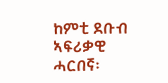ከምቲ ደቡብ ኣፍሪቃዊ ሓርበኛ፡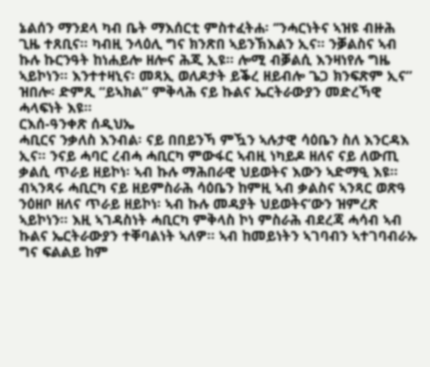ኔልሰን ማንደላ ካብ ቤት ማእሰርቲ ምስተፈትሐ፡ ‘’ንሓርነትና ኣዝዩ ብዙሕ ጊዜ ተጸቢና። ካብዚ ንላዕሊ ግና ክንጽበ ኣይንኽእልን ኢና። ንቓልስና ኣብ ኩሉ ኩርንዓት ከነሐይሎ ዘሎና ሕጂ ኢዩ። ሎሚ ብቓልሲ እንዛነየሉ ግዜ ኣይኮነን። እንተተዛኒና፡ መጻኢ ወለዶታት ይቕረ ዘይብሎ ጌጋ ክንፍጽም ኢና” ዝበሎ፡ ድምጺ “ይኣክል” ምቅላሕ ናይ ኩልና ኤርትራውያን መድረኻዊ ሓላፍነት እዩ።
ርእሰ-ዓንቀጽ ሰዲህኤ
ሓቢርና ንቃለስ እንብል፡ ናይ በበይንኻ ምዃን ኣሉታዊ ሳዕቤን ስለ እንርዳእ ኢና። ንናይ ሓባር ረብሓ ሓቢርካ ምውፋር ኣብዚ ነካይዶ ዘለና ናይ ለውጢ ቃልሲ ጥራይ ዘይኮነ፡ ኣብ ኩሉ ማሕበራዊ ህይወትና እውን ኣድማዒ እዩ። ብኣንጻሩ ሓቢርካ ናይ ዘይምስራሕ ሳዕቤን ከምዚ ኣብ ቃልስና ኣንጻር ወጽዓ ንዕዘቦ ዘለና ጥራይ ዘይኮነ፡ ኣብ ኩሉ መዳያት ህይወትና’ውን ዝምረጽ ኣይኮነን። እዚ ኣገዳስነት ሓቢርካ ምቅላስ ኮነ ምስራሕ ብደረጃ ሓሳብ ኣብ ኩልና ኤርትራውያን ተቐባልነት ኣለዎ። ኣብ ከመይነትን ኣገባብን ኣተገባብራኡ ግና ፍልልይ ከም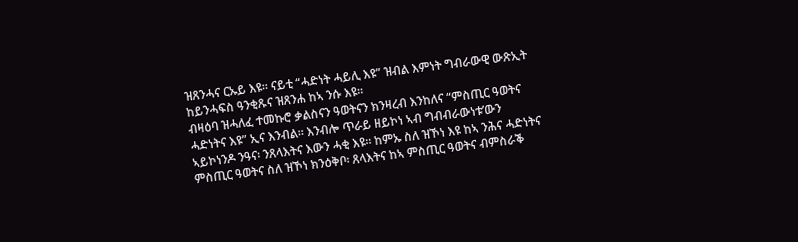ዝጸንሓና ርኡይ እዩ። ናይቲ “ሓድነት ሓይሊ እዩ” ዝብል እምነት ግብራውዊ ውጽኢት ከይንሓፍስ ዓንቂጹና ዝጸንሐ ከኣ ንሱ እዩ።
ብዛዕባ ዝሓለፈ ተመኩሮ ቃልስናን ዓወትናን ክንዛረብ እንከለና “ምስጢር ዓወትና ሓድነትና እዩ” ኢና እንብል። እንብሎ ጥራይ ዘይኮነ ኣብ ግብብራውነቱ’ውን ኣይኮነንዶ ንዓና፡ ንጸላእትና እውን ሓቂ እዩ። ከምኡ ስለ ዝኾነ እዩ ከኣ ንሕና ሓድነትና ምስጢር ዓወትና ስለ ዝኾነ ክንዕቅቦ፡ ጸላእትና ከኣ ምስጢር ዓወትና ብምስራቕ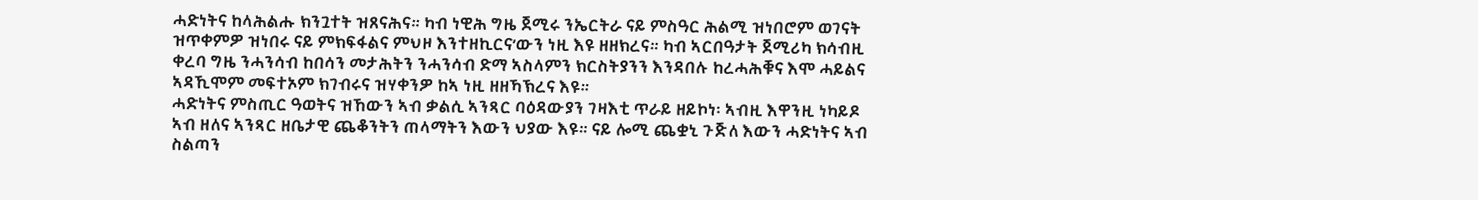ሓድነትና ከላሕልሑ ክንጓተት ዝጸናሕና። ካብ ነዊሕ ግዜ ጀሚሩ ንኤርትራ ናይ ምስዓር ሕልሚ ዝነበሮም ወገናት ዝጥቀምዎ ዝነበሩ ናይ ምክፍፋልና ምህዞ እንተዘኪርና’ውን ነዚ እዩ ዘዘክረና። ካብ ኣርበዓታት ጀሚሪካ ክሳብዚ ቀረባ ግዜ ንሓንሳብ ከበሳን መታሕትን ንሓንሳብ ድማ ኣስላምን ክርስትያንን እንዳበሉ ከረሓሕቑና እሞ ሓይልና ኣዳኺሞም መፍተኦም ክገብሩና ዝሃቀንዎ ከኣ ነዚ ዘዘኻኽረና እዩ።
ሓድነትና ምስጢር ዓወትና ዝኸውን ኣብ ቃልሲ ኣንጻር ባዕዳውያን ገዛእቲ ጥራይ ዘይኮነ፡ ኣብዚ እዋንዚ ነካይዶ ኣብ ዘለና ኣንጻር ዘቤታዊ ጨቆንትን ጠላማትን እውን ህያው እዩ። ናይ ሎሚ ጨቋኒ ጉጅለ እውን ሓድነትና ኣብ ስልጣን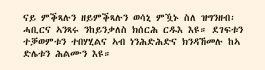ናይ ምቕጻሉን ዘይምቕጻሉን ወሳኒ ምዃኑ ስለ ዝግንዘብ፡ ሓቢርና ኣንጻሩ ንከይንቃለስ ክሰርሕ ርዱእ እዩ። ደገፍቱን ተቓወምቱን ተበሃሂልና ኣብ ነንሕድሕድና ክንዳኸመሉ ከኣ ድሌቱን ሕልሙን እዩ።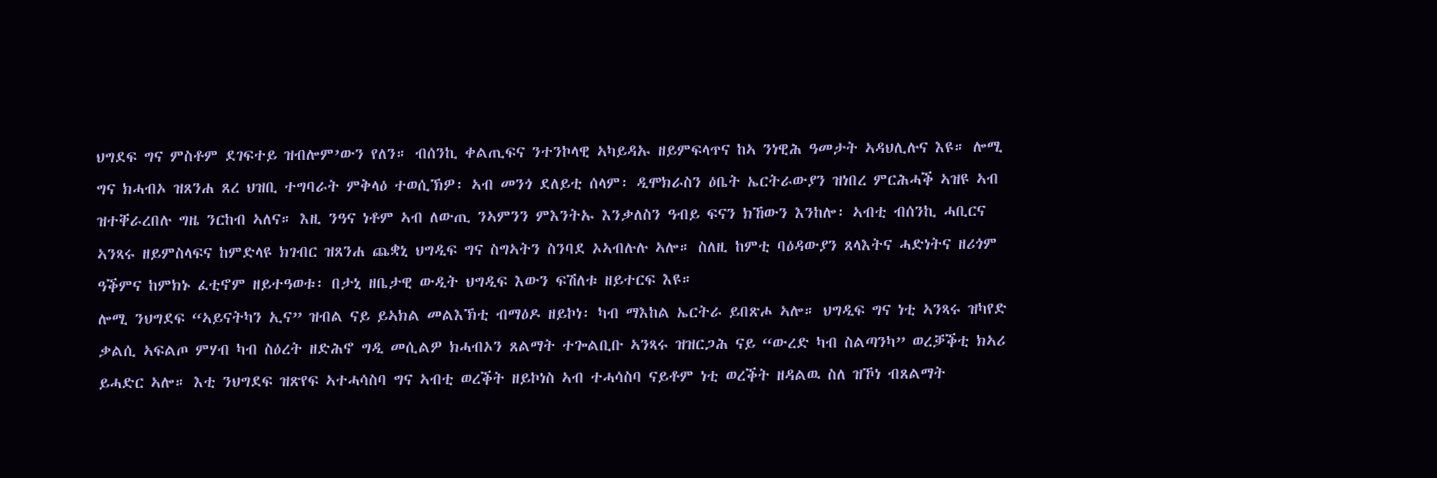ህግደፍ ግና ምስቶም ደገፍተይ ዝብሎም’ውን የለን። ብሰንኪ ቀልጢፍና ንተንኮላዊ ኣካይዳኡ ዘይምፍላጥና ከኣ ንነዊሕ ዓመታት ኣዳህሊሉና እዩ። ሎሚ ግና ክሓብኦ ዝጸንሐ ጸረ ህዝቢ ተግባራት ምቅላዕ ተወሲኽዎ፡ ኣብ መንጎ ደለይቲ ሰላም፡ ዲሞክራስን ዕቤት ኤርትራውያን ዝነበረ ምርሕሓቕ ኣዝዩ ኣብ ዝተቐራረበሉ ግዜ ንርከብ ኣለና። እዚ ንዓና ነቶም ኣብ ለውጢ ንኣምንን ምእንትኡ እንቃለስን ዓብይ ፍናን ክኸውን እንከሎ፡ ኣብቲ ብሰንኪ ሓቢርና ኣንጻሩ ዘይምስላፍና ከምድላዩ ክገብር ዝጸንሐ ጨቋኒ ህግዲፍ ግና ስግኣትን ስንባደ ኦኣብሉሉ ኣሎ። ስለዚ ከምቲ ባዕዳውያን ጸላእትና ሓድነትና ዘሪጎም ዓቕምና ከምክኑ ፈቲኖም ዘይተዓወቱ፡ በታኒ ዘቤታዊ ውዲት ህግዲፍ እውን ፍሽለቱ ዘይተርፍ እዩ።
ሎሚ ንህግደፍ “ኣይናትካን ኢና” ዝብል ናይ ይኣክል መልእኽቲ ብማዕዶ ዘይኮነ፡ ካብ ማእከል ኤርትራ ይበጽሖ ኣሎ። ህግዲፍ ግና ነቲ ኣንጻሩ ዝካየድ ቃልሲ ኣፍልጦ ምሃብ ካብ ስዕረት ዘድሕኖ ግዲ መሲልዎ ክሓብኦን ጸልማት ተጐልቢቡ ኣንጻሩ ዝዝርጋሕ ናይ “ውረድ ካብ ስልጣንካ” ወረቓቕቲ ክኣሪ ይሓድር ኣሎ። እቲ ንህግደፍ ዝጽየፍ ኣተሓሳስባ ግና ኣብቲ ወረቕት ዘይኮነስ ኣብ ተሓሳስባ ናይቶም ነቲ ወረቕት ዘዳልዉ ስለ ዝኾነ ብጸልማት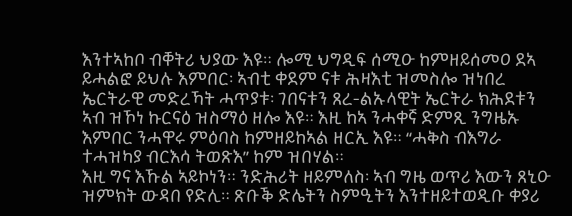እንተኣከቦ ብቐትሪ ህያው እዩ። ሎሚ ህግዲፍ ሰሚዑ ከምዘይሰመዐ ደኣ ይሓልፎ ይህሉ እምበር፡ ኣብቲ ቀደም ናቱ ሕዛእቲ ዝመስሎ ዝነበረ ኤርትራዊ መድረኻት ሓጥያቱ፡ ገበናቱን ጸረ-ልኡላዊት ኤርትራ ክሕደቱን ኣብ ዝኾነ ኩርናዕ ዝስማዕ ዘሎ እዩ። እዚ ከኣ ንሓቀኛ ድምጺ ንግዜኡ እምበር ንሓዋሩ ምዕባስ ከምዘይከኣል ዘርኢ እዩ። “ሓቅስ ብእግራ ተሓዝካያ ብርእሳ ትወጽእ” ከም ዝበሃል።
እዚ ግና እኹል ኣይኮነን። ንድሕሪት ዘይምለስ፡ ኣብ ግዜ ወጥሪ እውን ጸኒዑ ዝምክት ውዳበ የድሊ። ጽቡቕ ድሌትን ስምዒትን እንተዘይተወዲቡ ቀያሪ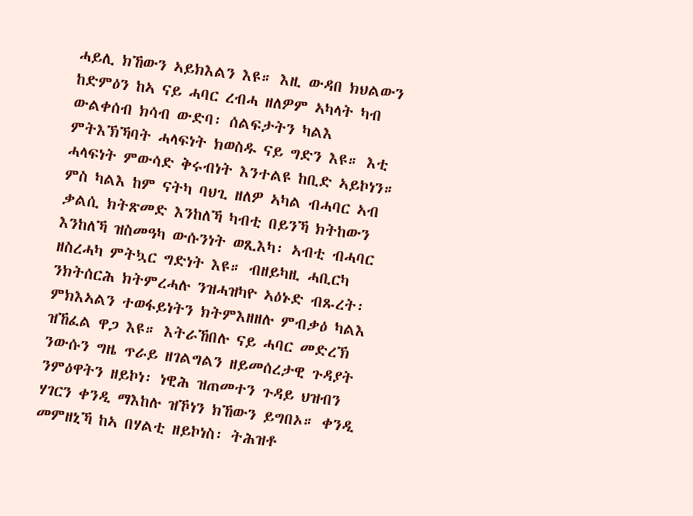ሓይሊ ክኸውን ኣይክእልን እዩ። እዚ ውዳበ ክህልውን ከድምዕን ከኣ ናይ ሓባር ረብሓ ዘለዎም ኣካላት ካብ ውልቀሰብ ክሳብ ውድባ፡ ሰልፍታትን ካልእ ምትእኽኻባት ሓላፍነት ክወስዱ ናይ ግድን እዩ። እቲ ሓላፍነት ምውሳድ ቅሩብነት እንተልዩ ከቢድ ኣይኮነን። ምስ ካልእ ከም ናትካ ባህጊ ዘለዎ ኣካል ብሓባር ኣብ ቃልሲ ክትጽመድ እንከለኻ ካብቲ በይንኻ ክትከውን እንከለኻ ዝስመዓካ ውሱንነት ወጺእካ፡ ኣብቲ ብሓባር ዘስረሓካ ምትኳር ግድነት እዩ። ብዘይካዚ ሓቢርካ ንክትሰርሕ ክትምረሓሉ ንዝሓዝካዮ ኣዕኑድ ብጹረት፡ ምክእኣልን ተወፋይነትን ክትምእዘዘሉ ምብቃዕ ካልእ ዝኸፈል ዋጋ እዩ። እትራኸበሉ ናይ ሓባር መድረኽ ንውሱን ግዜ ጥራይ ዘገልግልን ዘይመሰረታዊ ጉዳያት ንምዕዋትን ዘይኮነ፡ ነዊሕ ዝጠመተን ጉዳይ ህዝብን ሃገርን ቀንዲ ማእከሉ ዝኾነን ክኸውን ይግበኦ። ቀንዲ መምዘኒኻ ከኣ በሃልቲ ዘይኮነስ፡ ትሕዝቶ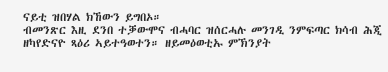ናይቲ ዝበሃል ክኸውን ይግበኦ።
ብመንጽር እዚ ደንበ ተቓውሞና ብሓባር ዝሰርሓሉ መንገዲ ንምፍጣር ክሳብ ሕጂ ዘካየድናዮ ጻዕሪ ኣይተዓወተን። ዘይመዕወቲኡ ምኽንያት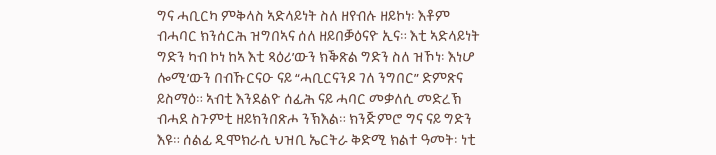ግና ሓቢርካ ምቅላስ ኣድላይነት ስለ ዘየብሉ ዘይኮነ፡ እቶም ብሓባር ክንሰርሕ ዝግበኣና ሰለ ዘይበቓዕናዮ ኢና። እቲ ኣድላይነት ግድን ካብ ኮነ ከኣ እቲ ጻዕሪ’ውን ክቕጽል ግድን ስለ ዝኾነ፡ እነሆ ሎሚ’ውን በብኹርናዑ ናይ “ሓቢርናንዶ ገለ ንግበር” ድምጽና ይስማዕ። ኣብቲ እንደልዮ ሰፊሕ ናይ ሓባር መቃለሲ መድረኽ ብሓደ ስጉምቲ ዘይክንበጽሖ ንኽእል። ክንጅምሮ ግና ናይ ግድን እዩ። ሰልፊ ዲሞክራሲ ህዝቢ ኤርትራ ቅድሚ ክልተ ዓመት፡ ነቲ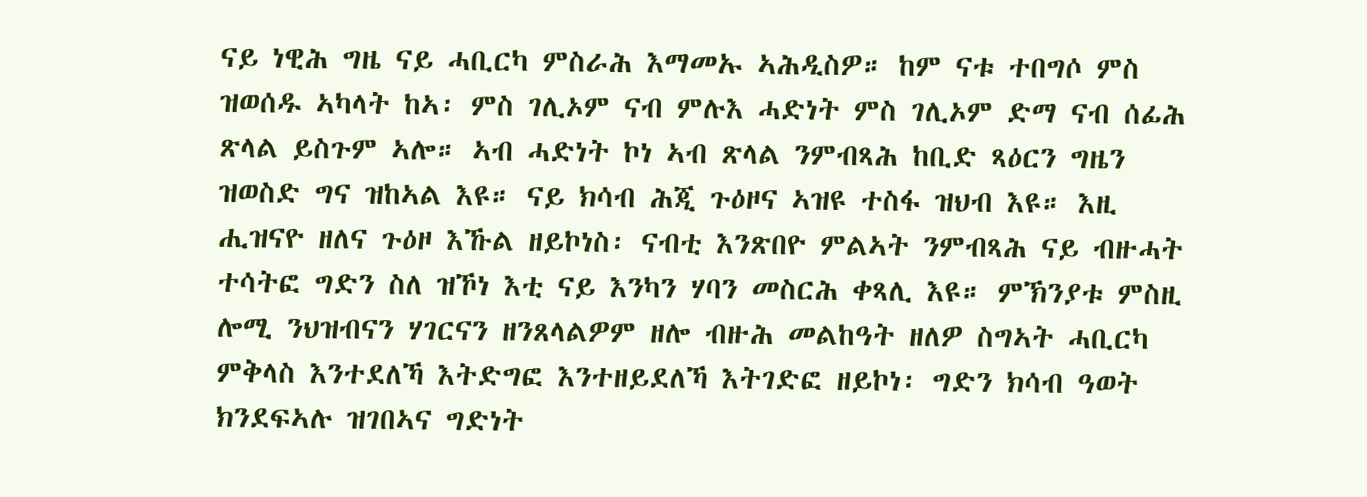ናይ ነዊሕ ግዜ ናይ ሓቢርካ ምስራሕ እማመኡ ኣሕዲስዎ። ከም ናቱ ተበግሶ ምስ ዝወሰዱ ኣካላት ከኣ፡ ምስ ገሊኦም ናብ ምሉእ ሓድነት ምስ ገሊኦም ድማ ናብ ሰፊሕ ጽላል ይስጉም ኣሎ። ኣብ ሓድነት ኮነ ኣብ ጽላል ንምብጻሕ ከቢድ ጻዕርን ግዜን ዝወስድ ግና ዝከኣል እዩ። ናይ ክሳብ ሕጂ ጉዕዞና ኣዝዩ ተስፋ ዝህብ እዩ። እዚ ሒዝናዮ ዘለና ጉዕዞ እኹል ዘይኮነስ፡ ናብቲ እንጽበዮ ምልኣት ንምብጻሕ ናይ ብዙሓት ተሳትፎ ግድን ስለ ዝኾነ እቲ ናይ እንካን ሃባን መስርሕ ቀጻሊ እዩ። ምኽንያቱ ምስዚ ሎሚ ንህዝብናን ሃገርናን ዘንጸላልዎም ዘሎ ብዙሕ መልከዓት ዘለዎ ስግኣት ሓቢርካ ምቅላስ እንተደለኻ እትድግፎ እንተዘይደለኻ እትገድፎ ዘይኮነ፡ ግድን ክሳብ ዓወት ክንደፍኣሉ ዝገበኣና ግድነት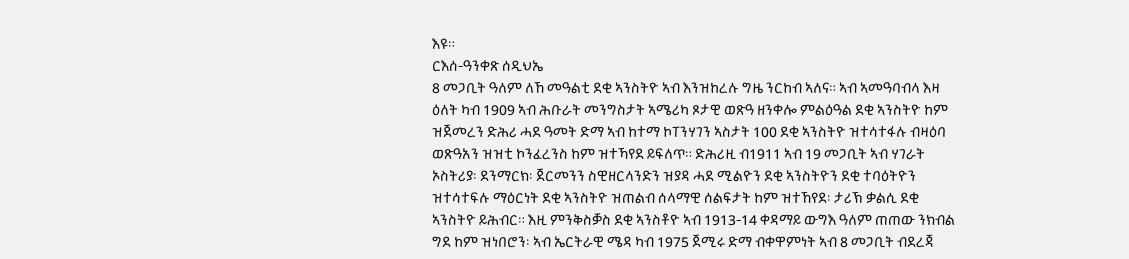እዩ።
ርእሰ-ዓንቀጽ ሰዲህኤ
8 መጋቢት ዓለም ለኸ መዓልቲ ደቂ ኣንስትዮ ኣብ እንዝከረሉ ግዜ ንርከብ ኣለና። ኣብ ኣመዓባብላ እዛ ዕለት ካብ 1909 ኣብ ሕቡራት መንግስታት ኣሜሪካ ጾታዊ ወጽዓ ዘንቀሎ ምልዕዓል ደቂ ኣንስትዮ ከም ዝጀመረን ድሕሪ ሓደ ዓመት ድማ ኣብ ከተማ ኮፐንሃገን ኣስታት 100 ደቂ ኣንስትዮ ዝተሳተፋሉ ብዛዕባ ወጽዓአን ዝዝቲ ኮንፈረንስ ከም ዝተኻየደ ይፍለጥ። ድሕሪዚ ብ1911 ኣብ 19 መጋቢት ኣብ ሃገራት ኦስትሪያ፡ ደንማርክ፡ ጀርመንን ስዊዘርላንድን ዝያዳ ሓደ ሚልዮን ደቂ ኣንስትዮን ደቂ ተባዕትዮን ዝተሳተፍሉ ማዕርነት ደቂ ኣንስትዮ ዝጠልብ ሰላማዊ ሰልፍታት ከም ዝተኸየደ፡ ታሪኽ ቃልሲ ደቂ ኣንስትዮ ይሕብር። እዚ ምንቅስቓስ ደቂ ኣንስቶዮ ኣብ 1913-14 ቀዳማይ ውግእ ዓለም ጠጠው ንክብል ግደ ከም ዝነበሮን፡ ኣብ ኤርትራዊ ሜዳ ካብ 1975 ጀሚሩ ድማ ብቀዋምነት ኣብ 8 መጋቢት ብደረጃ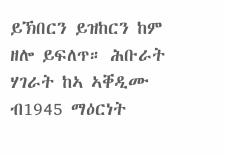ይኽበርን ይዝከርን ከም ዘሎ ይፍለጥ። ሕቡራት ሃገራት ከኣ ኣቐዲሙ ብ1945 ማዕርነት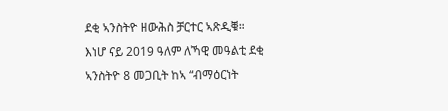ደቂ ኣንስትዮ ዘውሕስ ቻርተር ኣጽዲቑ።
እነሆ ናይ 2019 ዓለም ለኻዊ መዓልቲ ደቂ ኣንስትዮ 8 መጋቢት ከኣ “ብማዕርነት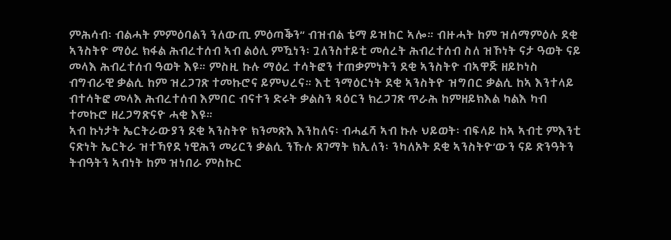ምሕሳብ፡ ብልሓት ምምዕባልን ንለውጢ ምዕጣቕን” ብዝብል ቴማ ይዝከር ኣሎ። ብዙሓት ከም ዝሰማምዕሉ ደቂ ኣንስትዮ ማዕረ ክፋል ሕብረተሰብ ኣብ ልዕሊ ምዃነን፡ ጓለንስተይቲ መሰረት ሕብረተሰብ ስለ ዝኾነት ናታ ዓወት ናይ መላእ ሕብረተሰብ ዓወት እዩ። ምስዚ ኩሉ ማዕረ ተሳትፎን ተጠቃምነትን ደቂ ኣንስትዮ ብኣዋጅ ዘይኮነስ ብግብራዊ ቃልሲ ከም ዝረጋገጽ ተመኩሮና ይምህረና። እቲ ንማዕርነት ደቂ ኣንስትዮ ዝግበር ቃልሲ ከኣ እንተላይ ብተሳትፎ መላእ ሕብረተሰብ እምበር ብናተን ድሩት ቃልስን ጻዕርን ክረጋገጽ ጥራሕ ከምዘይክእል ካልእ ካብ ተመኩሮ ዘረጋግጽናዮ ሓቂ እዩ።
ኣብ ኩነታት ኤርትራውያን ደቂ ኣንስትዮ ክንመጽእ እንከለና፡ ብሓፈሻ ኣብ ኩሉ ህይወት፡ ብፍላይ ከኣ ኣብቲ ምእንቲ ናጽነት ኤርትራ ዝተኻየደ ነዊሕን መሪርን ቃልሲ ንኹሉ ጸገማት ክኢለን፡ ንካለኦት ደቂ ኣንስትዮ’ውን ናይ ጽንዓትን ትብዓትን ኣብነት ከም ዝነበራ ምስኩር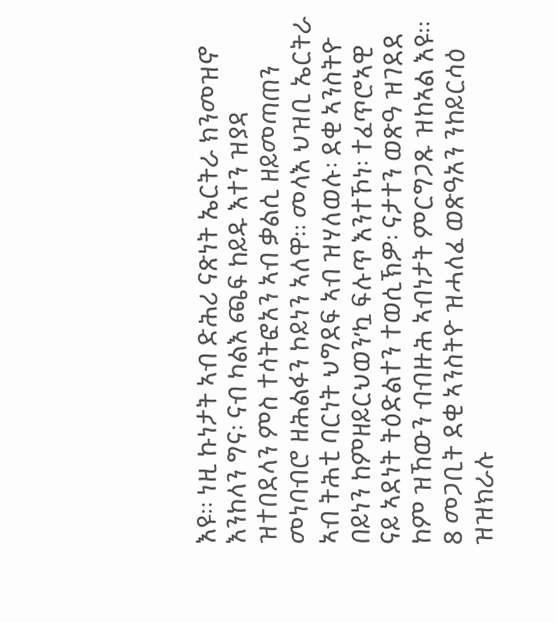እዩ። ነዚ ኩነታት ኣብ ድሕሪ ናጽነት ኤርትራ ክንመዝኖ እንከላን ግና፡ ናብ ካልእ ጫፍ ከይዱ እተን ዝያዳ ዝተበደላን ምስ ተሳትፎአን ኣብ ቃልሲ ዘይመጣጠን መነባብሮ ዘሕልፋን ኮይነን ኣለዋ። መላእ ህዝቢ ኤርትራ ኣብ ትሕቲ ባርነት ህግደፍ ኣብ ዝሃለወሉ፡ ደቂ ኣንስትዮ በይነን ከምዘይርህወን’ኳ ፍሉጥ እንተኾነ፡ ተፈጥሮኣዊ ናይ ኣደነት ትዕድልተን ተወሲኽዎ፡ ናታተን ወጽዓ ዝገደደ ከም ዝኸውን ብብዙሕ ኣብነታት ምርግጋጹ ዝከኣል እዩ።
8 መጋቢት ደቂ ኣንስትዮ ዝሓለፈ ወጽዓአን ንከይርሳዕ ዝዝክራሉ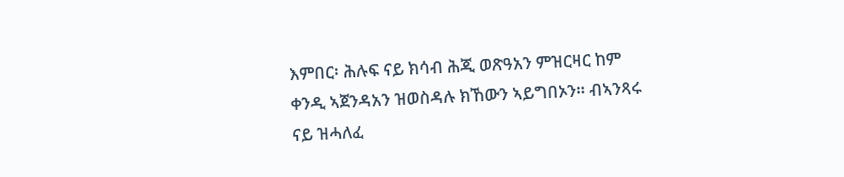እምበር፡ ሕሉፍ ናይ ክሳብ ሕጂ ወጽዓአን ምዝርዛር ከም ቀንዲ ኣጀንዳአን ዝወስዳሉ ክኸውን ኣይግበኦን። ብኣንጻሩ ናይ ዝሓለፈ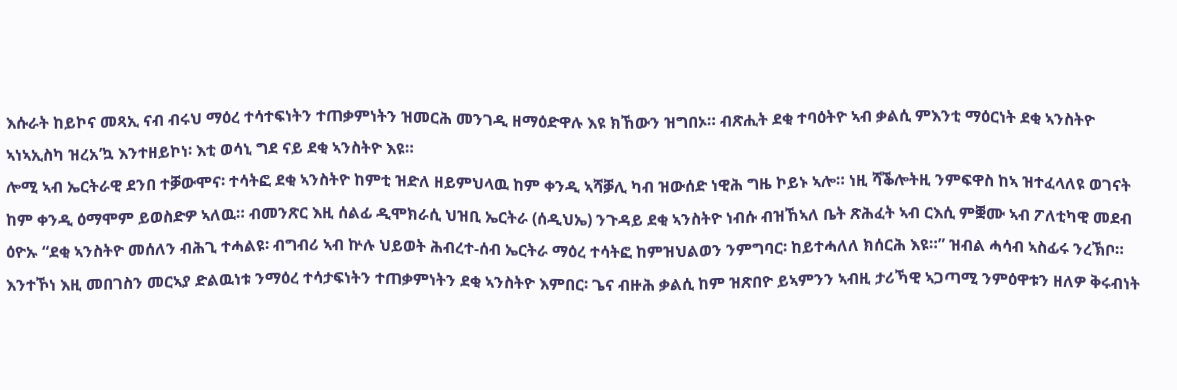እሱራት ከይኮና መጻኢ ናብ ብሩህ ማዕረ ተሳተፍነትን ተጠቃምነትን ዝመርሕ መንገዲ ዘማዕድዋሉ እዩ ክኸውን ዝግበኦ። ብጽሒት ደቂ ተባዕትዮ ኣብ ቃልሲ ምእንቲ ማዕርነት ደቂ ኣንስትዮ ኣነኣኢስካ ዝረአ’ኳ እንተዘይኮነ፡ እቲ ወሳኒ ግደ ናይ ደቂ ኣንስትዮ እዩ።
ሎሚ ኣብ ኤርትራዊ ደንበ ተቓውሞና፡ ተሳትፎ ደቂ ኣንስትዮ ከምቲ ዝድለ ዘይምህላዉ ከም ቀንዲ ኣሻቓሊ ካብ ዝውሰድ ነዊሕ ግዜ ኮይኑ ኣሎ። ነዚ ሻቕሎትዚ ንምፍዋስ ከኣ ዝተፈላለዩ ወገናት ከም ቀንዲ ዕማሞም ይወስድዎ ኣለዉ። ብመንጽር እዚ ሰልፊ ዲሞክራሲ ህዝቢ ኤርትራ (ሰዲህኤ) ንጉዳይ ደቂ ኣንስትዮ ነብሱ ብዝኸኣለ ቤት ጽሕፈት ኣብ ርእሲ ምቛሙ ኣብ ፖለቲካዊ መደብ ዕዮኡ “ደቂ ኣንስትዮ መሰለን ብሕጊ ተሓልዩ፡ ብግብሪ ኣብ ኵሉ ህይወት ሕብረተ-ሰብ ኤርትራ ማዕረ ተሳትፎ ከምዝህልወን ንምግባር፡ ከይተሓለለ ክሰርሕ እዩ።” ዝብል ሓሳብ ኣስፊሩ ንረኽቦ። እንተኾነ እዚ መበገስን መርኣያ ድልዉነቱ ንማዕረ ተሳታፍነትን ተጠቃምነትን ደቂ ኣንስትዮ እምበር፡ ጌና ብዙሕ ቃልሲ ከም ዝጽበዮ ይኣምንን ኣብዚ ታሪኻዊ ኣጋጣሚ ንምዕዋቱን ዘለዎ ቅሩብነት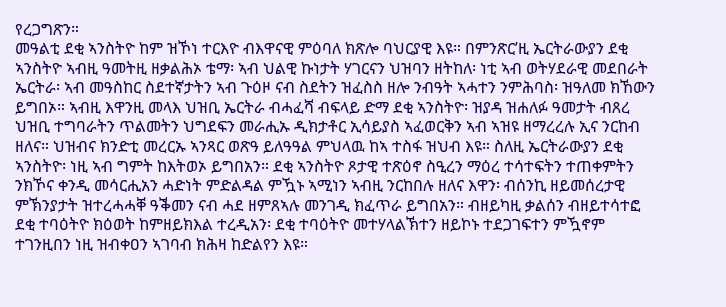የረጋግጽን።
መዓልቲ ደቂ ኣንስትዮ ከም ዝኾነ ተርእዮ ብእዋናዊ ምዕባለ ክጽሎ ባህርያዊ እዩ። በምንጽር’ዚ ኤርትራውያን ደቂ ኣንስትዮ ኣብዚ ዓመትዚ ዘቃልሕኦ ቴማ፡ ኣብ ህልዊ ኩነታት ሃገርናን ህዝባን ዘትከለ፡ ነቲ ኣብ ወትሃደራዊ መደበራት ኤርትራ፡ ኣብ መዓስከር ስደተኛታትን ኣብ ጉዕዞ ናብ ስደትን ዝፈስስ ዘሎ ንብዓት ኣሓተን ንምሕባስ፡ ዝዓለመ ክኸውን ይግበኦ። ኣብዚ እዋንዚ መላእ ህዝቢ ኤርትራ ብሓፈሻ ብፍላይ ድማ ደቂ ኣንስትዮ፡ ዝያዳ ዝሐለፉ ዓመታት ብጸረ ህዝቢ ተግባራትን ጥልመትን ህግደፍን መራሒኡ ዲክታቶር ኢሳይያስ ኣፈወርቅን ኣብ ኣዝዩ ዘማረረሉ ኢና ንርከብ ዘለና። ህዝብና ክንድቲ መረርኡ ኣንጻር ወጽዓ ይለዓዓል ምህላዉ ከኣ ተስፋ ዝህብ እዩ። ስለዚ ኤርትራውያን ደቂ ኣንስትዮ፡ ነዚ ኣብ ግምት ከእትወኦ ይግበአን። ደቂ ኣንስትዮ ጾታዊ ተጽዕኖ ስዒረን ማዕረ ተሳተፍትን ተጠቀምትን ንክኾና ቀንዲ መሳርሒአን ሓድነት ምድልዳል ምዃኑ ኣሚነን ኣብዚ ንርከበሉ ዘለና እዋን፡ ብሰንኪ ዘይመሰረታዊ ምኽንያታት ዝተረሓሓቐ ዓቕመን ናብ ሓደ ዘምጸኣሉ መንገዲ ክፈጥራ ይግበአን። ብዘይካዚ ቃልሰን ብዘይተሳተፎ ደቂ ተባዕትዮ ክዕወት ከምዘይክእል ተረዲአን፡ ደቂ ተባዕትዮ መተሃላልኽተን ዘይኮኑ ተደጋገፍተን ምዃኖም ተገንዚበን ነዚ ዝብቀዐን ኣገባብ ክሕዛ ከድልየን እዩ።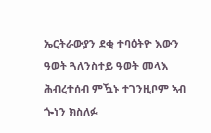ኤርትራውያን ደቂ ተባዕትዮ እውን ዓወት ጓለንስተይ ዓወት መላእ ሕብረተሰብ ምዃኑ ተገንዚቦም ኣብ ጐነን ክስለፉ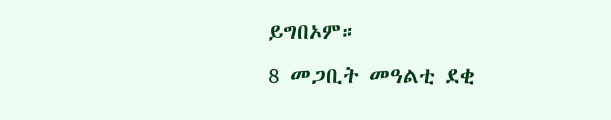ይግበኦም።
8 መጋቢት መዓልቲ ደቂ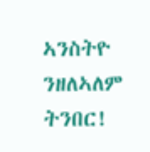ኣንስትዮ ንዘለኣለም ትንበር!